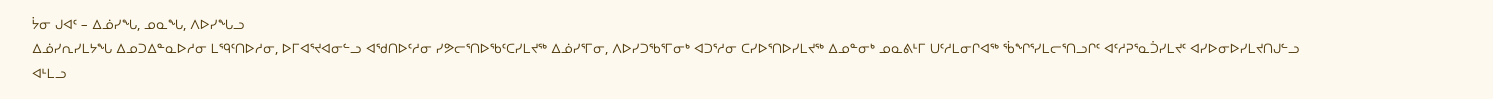ᔮᓂ ᒍᐊᑦ – ᐃᓅᓯᖓ, ᓄᓇᖓ, ᐱᐅᓯᖓᓗ
ᐃᓅᓯᕆᓯᒪᔭᖓ ᐃᓄᑐᐃᓐᓇᐅᓱᓂ ᒪᙯᑦᑎᐅᓱᓂ, ᐅᒥᐊᕐᔪᐊᓂᓪᓗ ᐊᖁᑎᐅᑦᓱᓂ ᓯᕗᓕᕐᑎᐅᖃᑦᑕᓯᒪᔪᖅ ᐃᓅᓯᕐᒥᓂ, ᐱᐅᓯᑐᖃᕐᒥᓂᒃ ᐊᑐᕐᓱᓂ ᑕᓯᐅᕐᑎᐅᓯᒪᔪᖅ ᐃᓄᓐᓂᒃ ᓄᓇᕕᒻᒥ ᑌᑦᓱᒪᓂᒋᐊᖅ ᖄᖏᕐᓯᒪᓕᕐᑎᓗᒋᑦ ᐊᑦᓱᕈᕐᓇᑑᓯᒪᔪᑦ ᐊᓯᐅᓂᐅᓯᒪᔪᑎᒍᓪᓗ ᐊᒻᒪᓗ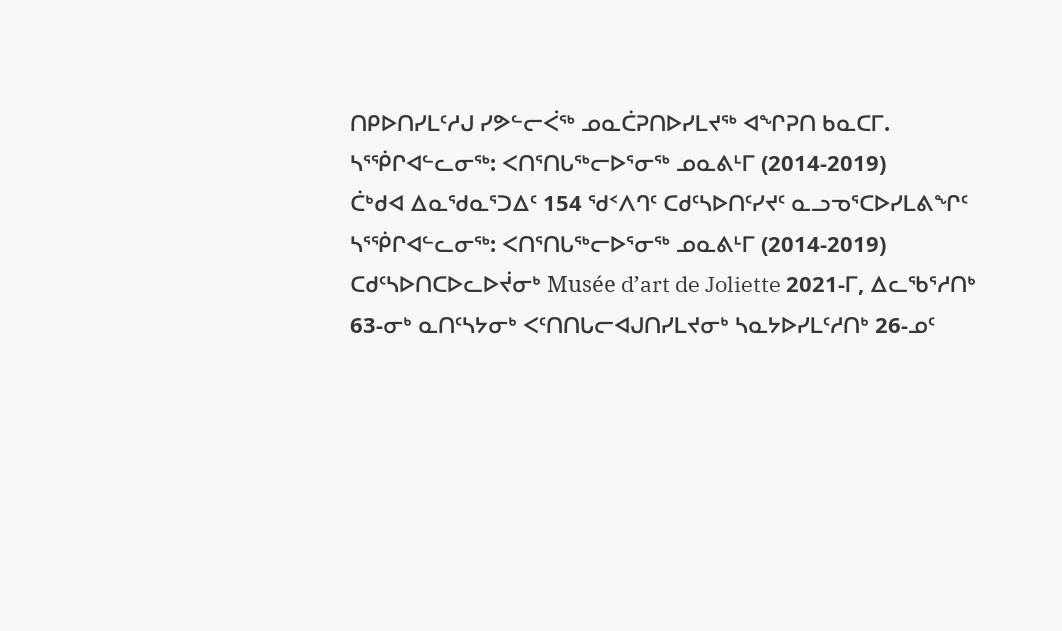ᑎᑭᐅᑎᓯᒪᑦᓱᒍ ᓯᕗᓪᓕᐹᖅ ᓄᓇᑖᕈᑎᐅᓯᒪᔪᖅ ᐊᖏᕈᑎ ᑲᓇᑕᒥ.
ᓴᕐᖀᒋᐊᓪᓚᓂᖅ: ᐸᑎᕐᑎᒐᖅᓕᐅᕐᓂᖅ ᓄᓇᕕᒻᒥ (2014-2019)
ᑖᒃᑯᐊ ᐃᓇᖁᓇᕐᑐᐃᑦ 154 ᖁᑉᐱᒉᑦ ᑕᑯᑦᓴᐅᑎᑦᓯᔪᑦ ᓇᓗᓀᕐᑕᐅᓯᒪᕕᖏᑦ ᓴᕐᖀᒋᐊᓪᓚᓂᖅ: ᐸᑎᕐᑎᒐᖅᓕᐅᕐᓂᖅ ᓄᓇᕕᒻᒥ (2014-2019) ᑕᑯᑦᓴᐅᑎᑕᐅᓚᐅᔫᓂᒃ Musée d’art de Joliette 2021-ᒥ, ᐃᓚᖃᕐᓱᑎᒃ 63-ᓂᒃ ᓇᑎᑦᓴᔭᓂᒃ ᐸᑦᑎᑎᒐᓕᐊᒍᑎᓯᒪᔪᓂᒃ ᓴᓇᔭᐅᓯᒪᑦᓱᑎᒃ 26-ᓄᑦ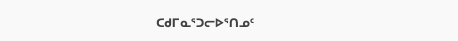ᑕᑯᒥᓇᕐᑐᓕᐅᕐᑎᓄᑦ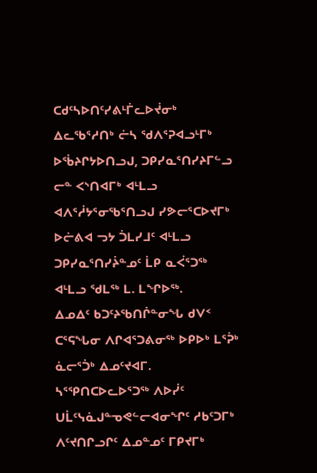ᑕᑯᑦᓴᐅᑎᑦᓯᕕᒻᒦᓚᐅᔫᓂᒃ ᐃᓚᖃᕐᓱᑎᒃ ᓖᓴ ᖁᐱᕐᕈᐊᓗᒻᒥᒃ ᐅᖄᔨᒋᔭᐅᑎᓗᒍ, ᑐᑭᓯᓇᕐᑎᓯᔨᒥᓪᓗ ᓕᓐ ᐸᔅᑎᐊᒥᒃ ᐊᒻᒪᓗ ᐊᐱᕐᓲᔭᕐᓂᖃᕐᑎᓗᒍ ᓯᕗᓕᕐᑕᐅᔪᒥᒃ ᐅᓖᕕᐊ ᓓᔭ ᑑᒪᓯᒧᑦ ᐊᒻᒪᓗ ᑐᑭᓯᓇᕐᑎᓯᔩᓐᓄᑦ ᒫᑭ ᓇᐹᕐᑐᖅ ᐊᒻᒪᓗ ᖁᒪᖅ ᒪ. ᒪᖏᐅᖅ.
ᐃᓄᐃᑦ ᑲᑐᑦᔨᖃᑎᒌᓐᓂᖓ ᑯᐯᑉ ᑕᕐᕋᖓᓂ ᐱᒋᐊᕐᑐᕕᓂᖅ ᐅᑭᐅᒃ ᒪᕐᕉᒃ ᓈᓕᕐᑑᒃ ᐃᓄᑦᔪᐊᒥ. ᓴᕐᕿᑎᑕᐅᓚᐅᕐᑐᖅ ᐱᐅᓰᑦ ᑌᒫᑦᓭᓈᒍᓐᓀᕙᓪᓕᐊᓂᖏᑦ ᓱᑲᑦᑐᒥᒃ ᐱᑦᔪᑎᒋᓗᒋᑦ ᐃᓄᓐᓄᑦ ᒥᑭᔪᒥᒃ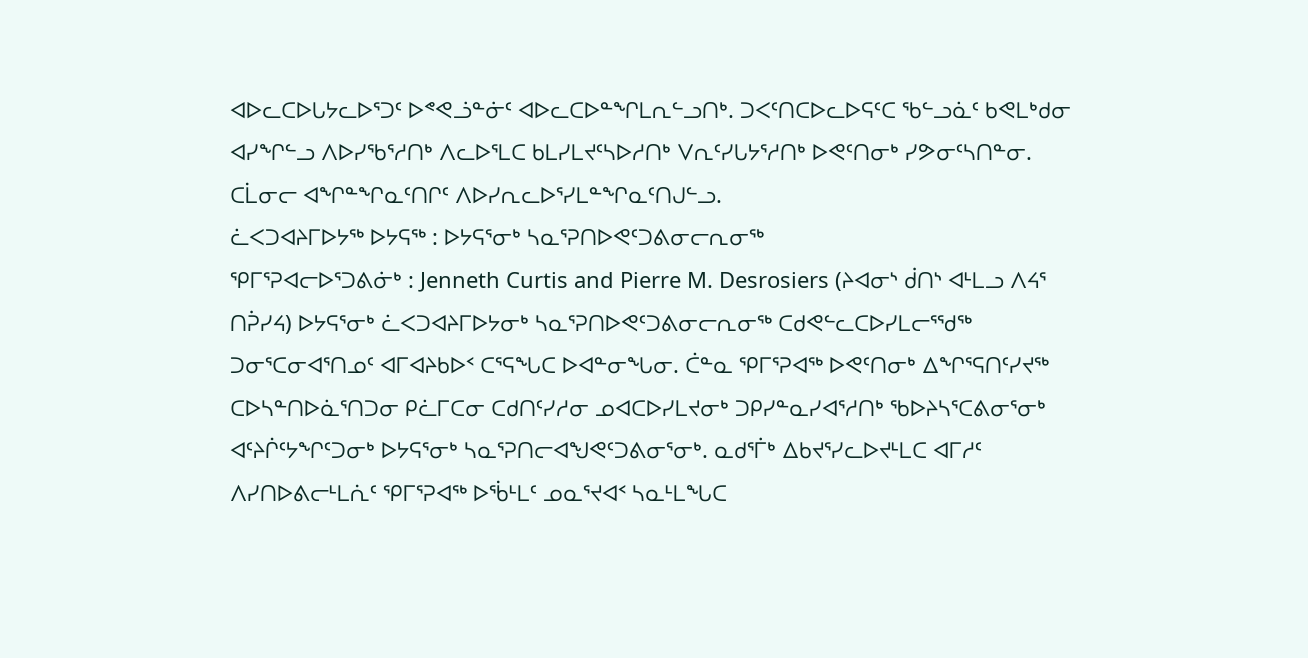ᐊᐅᓚᑕᐅᒐᔭᓚᐅᕐᑐᑦ ᐅᕝᕙᓘᓐᓃᑦ ᐊᐅᓚᑕᐅᓐᖏᒪᕆᓪᓗᑎᒃ. ᑐᐸᑦᑎᑕᐅᓚᐅᕋᑦᑕ ᖃᓪᓗᓈᑦ ᑲᕙᒪᒃᑯᓂ ᐊᓯᖏᓪᓗ ᐱᐅᓯᖃᕐᓱᑎᒃ ᐱᓚᐅᕐᒪᑕ ᑲᒪᓯᒪᔪᑦᓴᐅᓱᑎᒃ ᐯᕆᑦᓯᒐᔭᕐᓱᑎᒃ ᐅᕙᑦᑎᓂᒃ ᓯᕗᓂᑦᓴᑎᓐᓂ. ᑕᒫᓂᓕ ᐊᖏᓐᖏᓇᑦᑎᒋᑦ ᐱᐅᓯᕆᓚᐅᕐᓯᒪᓐᖏᓇᑦᑎᒍᓪᓗ.
ᓛᐸᑐᐊᔨᒥᐅᔭᖅ ᐅᔭᕋᖅ : ᐅᔭᕋᕐᓂᒃ ᓴᓇᕐᕈᑎᐅᕙᑦᑐᕕᓂᓕᕆᓂᖅ
ᕿᒥᕐᕈᐊᓕᐅᕐᑐᕕᓃᒃ : Jenneth Curtis and Pierre M. Desrosiers (ᔨᐊᓂᔅ ᑰᑎᔅ ᐊᒻᒪᓗ ᐱᔦᕐ ᑎᕉᓯᔦ) ᐅᔭᕋᕐᓂᒃ ᓛᐸᑐᐊᔨᒥᐅᔭᓂᒃ ᓴᓇᕐᕈᑎᐅᕙᑦᑐᕕᓂᓕᕆᓂᖅ ᑕᑯᕙᓪᓚᑕᐅᓯᒪᓕᕐᖁᖅ ᑐᓂᕐᑕᓂᐊᕐᑎᓄᑦ ᐊᒥᐊᔨᑲᐅᑉ ᑕᕐᕋᖓᑕ ᐅᐊᓐᓂᖓᓂ. ᑖᓐᓇ ᕿᒥᕐᕈᐊᖅ ᐅᕙᑦᑎᓂᒃ ᐃᖏᕐᕋᑎᑦᓯᔪᖅ ᑕᐅᓴᓐᑎᐅᓈᕐᑎᑐᓂ ᑭᓛᒥᑕᓂ ᑕᑯᑎᑦᓯᓱᓂ ᓄᐊᑕᐅᓯᒪᔪᓂᒃ ᑐᑭᓯᓐᓇᓯᐊᕐᓱᑎᒃ ᖃᐅᔨᓴᕐᑕᕕᓂᕐᓂᒃ ᐊᑦᔨᒌᑦᔭᖏᑦᑐᓂᒃ ᐅᔭᕋᕐᓂᒃ ᓴᓇᕐᕈᑎᓕᐊᖑᕙᑦᑐᕕᓂᕐᓂᒃ. ᓇᑯᕐᒦᒃ ᐃᑲᔪᕐᓯᓚᐅᔪᒻᒪᑕ ᐊᒥᓱᑦ ᐱᓯᑎᐅᕕᓕᒻᒪᕇᑦ ᕿᒥᕐᕈᐊᖅ ᐅᖄᒻᒪᑦ ᓄᓇᕐᔪᐊᑉ ᓴᓇᒻᒪᖓᑕ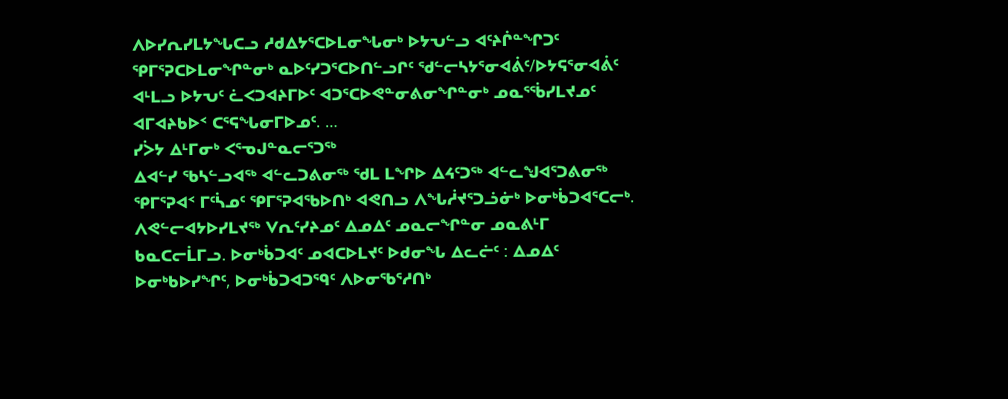ᐱᐅᓯᕆᓯᒪᔭᖓᑕᓗ ᓱᑯᐃᔭᕐᑕᐅᒪᓂᖓᓂᒃ ᐅᔭᕃᓪᓗ ᐊᑦᔨᒌᓐᖏᑐᑦ ᕿᒥᕐᕈᑕᐅᒪᓂᖏᓐᓂᒃ ᓇᐅᑦᓯᑐᕐᑕᐅᑎᓪᓗᒋᑦ ᖁᓪᓕᓴᔭᕐᓂᐊᕖᑦ/ᐅᔭᕋᕐᓂᐊᕖᑦ ᐊᒻᒪᓗ ᐅᔭᕃᑦ ᓛᐸᑐᐊᔨᒥᐅᑦ ᐊᑐᕐᑕᐅᕙᓐᓂᕕᓂᖏᓐᓂᒃ ᓄᓇᕐᖄᓯᒪᔪᓄᑦ ᐊᒥᐊᔨᑲᐅᑉ ᑕᕐᕋᖓᓂᒥᐅᓄᑦ. …
ᓯᐴᔭ ᐃᒻᒥᓂᒃ ᐸᕐᓀᒍᓐᓇᓕᕐᑐᖅ
ᐃᐊᓪᓯ ᖃᓴᓪᓗᐊᖅ ᐊᓪᓚᑐᕕᓂᖅ ᖁᒪ ᒪᖏᐅ ᐃᔦᑦᑐᖅ ᐊᓪᓚᖑᐊᕐᑐᕕᓂᖅ
ᕿᒥᕐᕈᐊᑉ ᒥᑦᓵᓄᑦ ᕿᒥᕐᕈᐊᖃᐅᑎᒃ ᐊᕙᑎᓗ ᐱᖓᓲᔪᕐᑐᓘᓃᒃ ᐅᓂᒃᑳᑐᐊᕐᑕᓕᒃ. ᐱᕙᓪᓕᐊᔭᐅᓯᒪᔪᖅ ᐯᕆᑦᓯᔨᓄᑦ ᐃᓄᐃᑦ ᓄᓇᓕᖏᓐᓂ ᓄᓇᕕᒻᒥ ᑲᓇᑕᓕᒫᒥᓗ. ᐅᓂᒃᑳᑐᐊᑦ ᓄᐊᑕᐅᒪᔪᑦ ᐅᑯᓂᖓ ᐃᓚᓖᑦ : ᐃᓄᐃᑦ ᐅᓂᒃᑲᐅᓯᖏᑦ, ᐅᓂᒃᑳᑐᐊᑐᙯᑦ ᐱᐅᓂᖃᕐᓱᑎᒃ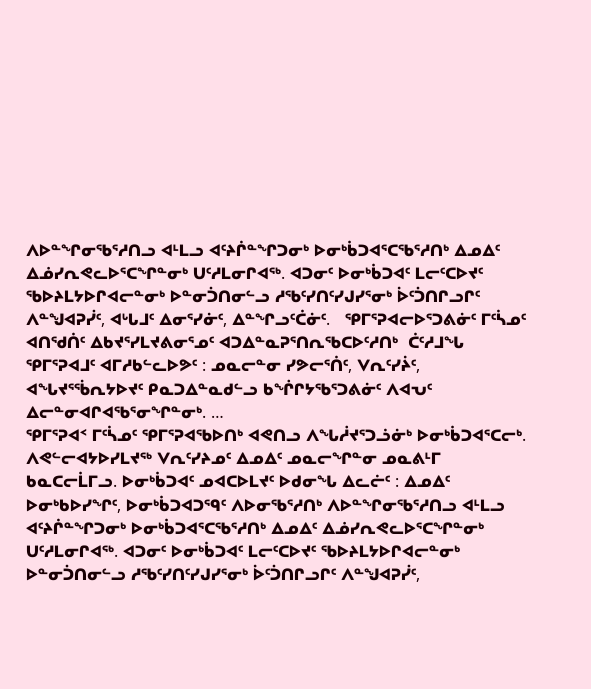ᐱᐅᓐᖏᓂᖃᕐᓱᑎᓗ ᐊᒻᒪᓗ ᐊᑦᔨᒌᓐᖏᑐᓂᒃ ᐅᓂᒃᑳᑐᐊᕐᑕᖃᕐᓱᑎᒃ ᐃᓄᐃᑦ ᐃᓅᓯᕆᕙᓚᐅᕐᑕᖏᓐᓂᒃ ᑌᑦᓱᒪᓂᒋᐊᖅ. ᐊᑐᓂᑦ ᐅᓂᒃᑳᑐᐊᑦ ᒪᓕᑦᑕᐅᔪᑦ ᖃᐅᔨᒪᔭᐅᒋᐊᓕᓐᓂᒃ ᐅᓐᓂᑑᑎᓂᓪᓗ ᓱᖃᑦᓯᑎᑦᓯᒍᓯᕐᓂᒃ ᐆᑦᑑᑎᒋᓗᒋᑦ ᐱᓐᖑᐊᕈᓰᑦ, ᐊᒡᒐᒧᑦ ᐃᓂᕐᓯᓃᑦ, ᐃᓐᖏᓗᑦᑖᓃᑦ.   ᕿᒥᕐᕈᐊᓕᐅᕐᑐᕕᓃᑦ ᒥᑦᓵᓄᑦ ᐊᑎᖁᑏᑦ ᐃᑲᔪᕐᓯᒪᔪᕕᓂᕐᓄᑦ ᐊᑐᐃᓐᓇᕈᕐᑎᕆᖃᑕᐅᑦᓱᑎᒃ  ᑖᑦᓱᒧᖓ ᕿᒥᕐᕈᐊᒧᑦ ᐊᒥᓱᑲᓪᓚᐅᕗᑦ : ᓄᓇᓕᓐᓂ ᓯᕗᓕᕐᑏᑦ, ᐯᕆᑦᓯᔩᑦ, ᐊᖓᔪᕐᖄᕆᔭᐅᔪᑦ ᑭᓇᑐᐃᓐᓇᑯᓪᓗ ᑲᖐᒋᔭᖃᕐᑐᕕᓃᑦ ᐱᐊᕃᑦ ᐃᓕᓐᓂᐊᒋᐊᖃᕐᓂᖏᓐᓂᒃ. …
ᕿᒥᕐᕈᐊᑉ ᒥᑦᓵᓄᑦ ᕿᒥᕐᕈᐊᖃᐅᑎᒃ ᐊᕙᑎᓗ ᐱᖓᓲᔪᕐᑐᓘᓃᒃ ᐅᓂᒃᑳᑐᐊᕐᑕᓕᒃ. ᐱᕙᓪᓕᐊᔭᐅᓯᒪᔪᖅ ᐯᕆᑦᓯᔨᓄᑦ ᐃᓄᐃᑦ ᓄᓇᓕᖏᓐᓂ ᓄᓇᕕᒻᒥ ᑲᓇᑕᓕᒫᒥᓗ. ᐅᓂᒃᑳᑐᐊᑦ ᓄᐊᑕᐅᒪᔪᑦ ᐅᑯᓂᖓ ᐃᓚᓖᑦ : ᐃᓄᐃᑦ ᐅᓂᒃᑲᐅᓯᖏᑦ, ᐅᓂᒃᑳᑐᐊᑐᙯᑦ ᐱᐅᓂᖃᕐᓱᑎᒃ ᐱᐅᓐᖏᓂᖃᕐᓱᑎᓗ ᐊᒻᒪᓗ ᐊᑦᔨᒌᓐᖏᑐᓂᒃ ᐅᓂᒃᑳᑐᐊᕐᑕᖃᕐᓱᑎᒃ ᐃᓄᐃᑦ ᐃᓅᓯᕆᕙᓚᐅᕐᑕᖏᓐᓂᒃ ᑌᑦᓱᒪᓂᒋᐊᖅ. ᐊᑐᓂᑦ ᐅᓂᒃᑳᑐᐊᑦ ᒪᓕᑦᑕᐅᔪᑦ ᖃᐅᔨᒪᔭᐅᒋᐊᓕᓐᓂᒃ ᐅᓐᓂᑑᑎᓂᓪᓗ ᓱᖃᑦᓯᑎᑦᓯᒍᓯᕐᓂᒃ ᐆᑦᑑᑎᒋᓗᒋᑦ ᐱᓐᖑᐊᕈᓰᑦ,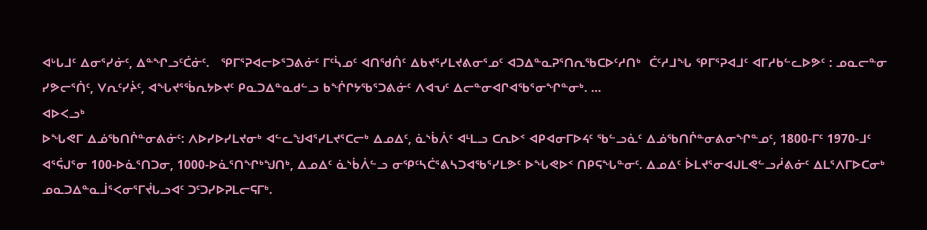ᐊᒡᒐᒧᑦ ᐃᓂᕐᓯᓃᑦ, ᐃᓐᖏᓗᑦᑖᓃᑦ.   ᕿᒥᕐᕈᐊᓕᐅᕐᑐᕕᓃᑦ ᒥᑦᓵᓄᑦ ᐊᑎᖁᑏᑦ ᐃᑲᔪᕐᓯᒪᔪᕕᓂᕐᓄᑦ ᐊᑐᐃᓐᓇᕈᕐᑎᕆᖃᑕᐅᑦᓱᑎᒃ  ᑖᑦᓱᒧᖓ ᕿᒥᕐᕈᐊᒧᑦ ᐊᒥᓱᑲᓪᓚᐅᕗᑦ : ᓄᓇᓕᓐᓂ ᓯᕗᓕᕐᑏᑦ, ᐯᕆᑦᓯᔩᑦ, ᐊᖓᔪᕐᖄᕆᔭᐅᔪᑦ ᑭᓇᑐᐃᓐᓇᑯᓪᓗ ᑲᖐᒋᔭᖃᕐᑐᕕᓃᑦ ᐱᐊᕃᑦ ᐃᓕᓐᓂᐊᒋᐊᖃᕐᓂᖏᓐᓂᒃ. …
ᐊᐅᐸᓗᒃ
ᐅᖓᕙᒥ ᐃᓅᖃᑎᒌᓐᓂᕕᓃᑦ: ᐱᐅᓯᐅᓯᒪᔪᓂᒃ ᐊᓪᓚᖑᐊᕐᓯᒪᔪᕐᑕᓕᒃ ᐃᓄᐃᑦ, ᓈᔅᑳᐲᑦ ᐊᒻᒪᓗ ᑕᕆᐅᑉ ᐊᑭᐊᓂᒥᐅᔦᑦ ᖃᓪᓗᓈᑦ ᐃᓅᖃᑎᒌᓐᓂᕕᓂᖏᓐᓄᑦ, 1800-ᒥᑦ 1970-ᒧᑦ
ᐊᕐᕌᒍᕐᓂ 100-ᐅᓈᕐᑎᑐᓂ, 1000-ᐅᓈᕐᑎᖏᒃᖑᑎᒃ, ᐃᓄᐃᑦ ᓈᔅᑳᐲᓪᓗ ᓂᕿᑦᓴᑖᕐᕕᓴᑐᐊᖃᕐᓯᒪᕗᑦ ᐅᖓᕙᐅᑉ ᑎᑭᕋᖓᓐᓂᑦ. ᐃᓄᐃᑦ ᐆᒪᔪᕐᓂᐊᒍᒪᕙᓪᓗᓲᕕᓃᑦ ᐃᒪᕐᐱᒥᐅᑕᓂᒃ ᓄᓇᑐᐃᓐᓇᒨᕐᐸᓂᕐᒥᔫᒐᓗᐊᑦ ᑐᑦᑐᓯᐅᕈᒪᓕᕋᒥᒃ.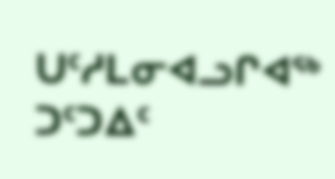ᑌᑦᓱᒪᓂᐊᓗᒋᐊᖅ ᑐᑦᑐᐃᑦ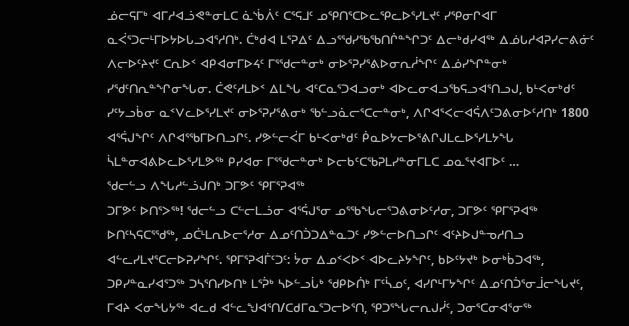ᓅᓕᕋᒥᒃ ᐊᒥᓱᐊᓘᕙᓐᓂᒪᑕ ᓈᔅᑳᐲᑦ ᑕᕐᕋᒧᑦ ᓄᕿᑎᕐᑕᐅᓚᕿᓚᐅᕐᓯᒪᔪᑦ ᓯᕿᓂᒋᐊᒥ ᓇᐹᕐᑐᓕᒻᒥᐅᔭᐅᒐᓗᐊᕐᓱᑎᒃ. ᑖᒃᑯᐊ ᒪᕐᕈᐃᑦ ᐃᓗᕐᖁᓯᖃᖃᑎᒌᓐᖏᑐᑦ ᐃᓕᒃᑯᓯᐊᖅ ᐃᓅᒐᓱᐊᕈᓯᓕᕕᓃᑦ ᐱᓕᐅᑦᔨᔪᑦ ᑕᕆᐅᑉ ᐊᑭᐊᓂᒥᐅᔦᑦ ᒥᕐᖁᓕᓐᓂᒃ ᓂᐅᕐᕈᓯᕐᕕᐅᓂᕆᓲᖏᑦ ᐃᓅᓯᖏᓐᓂᒃ ᓯᖁᑦᑎᕆᓐᖏᓂᖓᓂ. ᑖᕙᑦᓱᒪᐅᑉ ᐃᒪᖓ ᐊᑦᑕᓇᕐᑐᐊᓗᓂᒃ ᐊᐅᓚᓂᐊᓗᖃᕋᓗᐊᕐᑎᓗᒍ, ᑲᒻᐸᓂᒃᑯᑦ ᓯᑦᔭᓗᑳᓂ ᓇᑉᐯᓚᐅᕐᓯᒪᔪᑦ ᓂᐅᕐᕈᓯᕐᕕᓂᒃ ᖃᓪᓗᓈᓕᕐᑕᓕᓐᓂᒃ, ᐱᒋᐊᕐᐸᓕᐊᕌᐱᑦᑐᕕᓂᐅᑦᓱᑎᒃ 1800 ᐊᕐᕌᒍᖏᑦ ᐱᒋᐊᕐᖃᒥᐅᑎᓗᒋᑦ. ᓯᕗᓪᓕᐹᒥ ᑲᒻᐸᓂᒃᑯᑦ ᑮᓇᐅᔭᓕᐅᕐᕕᒋᒍᒪᓚᐅᕐᓯᒪᔭᖓ ᓵᒪᓐᓂᐊᕕᐅᓚᐅᕐᓯᒪᕗᖅ ᑭᓯᐊᓂ ᒥᕐᖁᓕᓐᓂᒃ ᐅᓕᑲᑦᑕᖃᕈᒪᓯᓐᓂᒥᒪᑕ ᓄᓇᕐᔪᐊᒥᐅᑦ …
ᖁᓕᓪᓗ ᐱᖓᓱᓪᓘᒍᑎᒃ ᑐᒥᕗᑦ ᕿᒥᕐᕈᐊᖅ
ᑐᒥᕗᑦ ᐅᑎᕐᐳᖅ! ᖁᓕᓪᓗ ᑕᓪᓕᒪᓘᓂ ᐊᕐᕌᒍᕐᓂ ᓄᕐᖃᖓᓕᕐᑐᕕᓂᐅᑦᓱᓂ, ᑐᒥᕗᑦ ᕿᒥᕐᕈᐊᖅ ᐅᑎᑦᓴᕋᑕᕐᖁᖅ, ᓄᑖᒻᒪᕆᐅᓕᕐᓱᓂ ᐃᓄᑦᑎᑑᑐᐃᓐᓇᑐᑦ ᓯᕗᓪᓕᐅᑎᓗᒋᑦ ᐊᑦᔨᐅᒍᓐᓀᓱᑎᓗ ᐊᓪᓚᓯᒪᔪᕐᑕᓕᐅᕈᓯᖏᑦ. ᕿᒥᕐᕈᐊᒦᑦᑐᑦ: ᔮᓂ ᐃᓄᑉᐸᐅᑉ ᐊᐅᓚᔨᔭᖏᑦ, ᑲᐅᑦᔭᔪᒃ ᐅᓂᒃᑳᑐᐊᖅ, ᑐᑭᓯᓐᓇᓯᐊᕐᑐᖅ ᑐᓴᕐᑎᓯᐅᑎᒃ ᒪᕐᕉᒃ ᓴᐅᓪᓗᒑᒃ ᖁᑭᐅᑏᒃ ᒥᑦᓵᓄᑦ, ᐊᓯᒋᒻᒥᔭᖏᑦ ᐃᓄᑦᑎᑑᕐᓂᒨᓕᖓᔪᑦ, ᒥᐊᔨ ᐸᓂᖓᔭᖅ ᐊᓚᑯ ᐊᓪᓚᖑᐊᕐᑎ/ᑕᑯᒥᓇᕐᑐᓕᐅᕐᑎ, ᕿᑐᕐᖓᓕᕆᒍᓰᑦ, ᑐᓂᕐᑕᓂᐊᕐᓂᖅ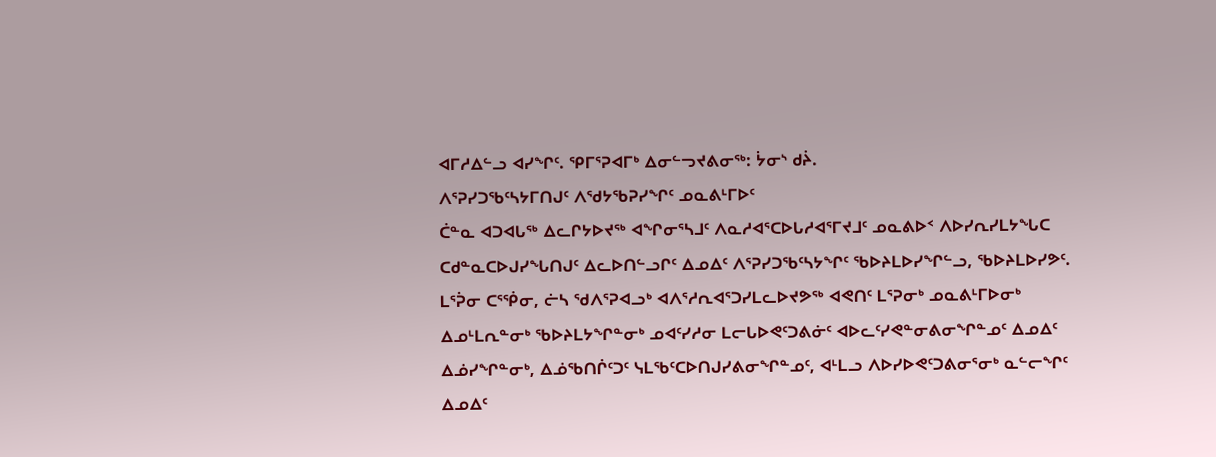ᐊᒥᓱᐃᓪᓗ ᐊᓯᖏᑦ. ᕿᒥᕐᕈᐊᒥᒃ ᐃᓂᓪᓓᔪᕕᓂᖅ: ᔮᓂᔅ ᑯᔩ.
ᐱᕐᕈᓯᑐᖃᑦᓴᔭᒥᑎᒍᑦ ᐱᖁᔭᖃᕈᓯᖏᑦ ᓄᓇᕕᒻᒥᐅᑦ
ᑖᓐᓇ ᐊᑐᐊᒐᖅ ᐃᓚᒋᔭᐅᔪᖅ ᐊᖏᓂᕐᓴᒧᑦ ᐱᓇᓱᐊᕐᑕᐅᒐᓱᐊᕐᒥᔪᒧᑦ ᓄᓇᕕᐅᑉ ᐱᐅᓯᕆᓯᒪᔭᖓᑕ ᑕᑯᓐᓇᑕᐅᒍᓯᖓᑎᒍᑦ ᐃᓚᐅᑎᓪᓗᒋᑦ ᐃᓄᐃᑦ ᐱᕐᕈᓯᑐᖃᑦᓴᔭᖏᑦ ᖃᐅᔨᒪᐅᓯᖏᓪᓗ, ᖃᐅᔨᒪᐅᓯᕗᑦ. ᒪᕐᕉᓂ ᑕᕐᖀᓂ, ᓖᓴ ᖁᐱᕐᕈᐊᓗᒃ ᐊᐱᕐᓱᕆᐊᕐᑐᓯᒪᓚᐅᔪᕗᖅ ᐊᕙᑎᑦ ᒪᕐᕈᓂᒃ ᓄᓇᕕᒻᒥᐅᓂᒃ ᐃᓄᒻᒪᕆᓐᓂᒃ ᖃᐅᔨᒪᔭᖏᓐᓂᒃ ᓄᐊᑦᓯᓱᓂ ᒪᓕᒐᐅᕙᑦᑐᕕᓃᑦ ᐊᐅᓚᑦᓯᕙᓐᓂᕕᓂᖏᓐᓄᑦ ᐃᓄᐃᑦ ᐃᓅᓯᖏᓐᓂᒃ, ᐃᓅᖃᑎᒌᑦᑐᑦ ᓭᒪᖃᑦᑕᐅᑎᒍᓯᕕᓂᖏᓐᓄᑦ, ᐊᒻᒪᓗ ᐱᐅᓯᐅᕙᑦᑐᕕᓂᕐᓂᒃ ᓇᓪᓕᖏᑦ ᐃᓄᐃᑦ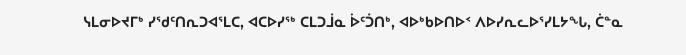ᓭᒪᓂᐅᔪᒥᒃ ᓯᖁᑦᑎᕆᑐᐊᕐᒪᑕ, ᐊᑕᐅᓯᖅ ᑕᒪᑐᒨᓇ ᐆᑦᑑᑎᒃ, ᐊᐅᒃᑲᐅᑎᐅᑉ ᐱᐅᓯᕆᓚᐅᕐᓯᒪᔭᖓ, ᑖᓐᓇ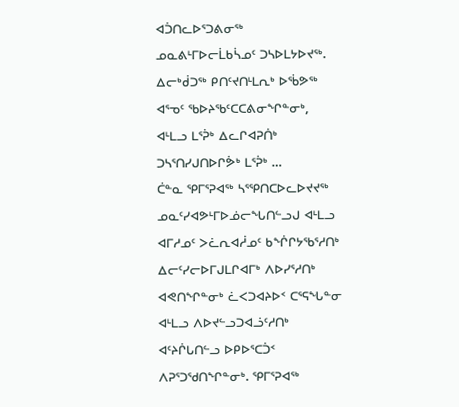ᐊᑑᑎᓚᐅᕐᑐᕕᓂᖅ ᓄᓇᕕᒻᒥᐅᓕᒫᑲᓵᓄᑦ ᑐᓴᐅᒪᔭᐅᔪᖅ. ᐃᓕᒃᑰᑐᖅ ᑭᑎᑦᔪᑎᒻᒪᕆᒃ ᐅᖄᕗᖅ ᐊᕐᓀᑦ ᖃᐅᔨᖃᑦᑕᑕᕕᓂᖏᓐᓂᒃ, ᐊᒻᒪᓗ ᒪᕐᕉᒃ ᐃᓚᒋᐊᕈᑏᒃ ᑐᓴᕐᑎᓯᒍᑎᐅᒋᕘᒃ ᒪᕐᕉᒃ …
ᑖᓐᓇ ᕿᒥᕐᕈᐊᖅ ᓴᕐᕿᑎᑕᐅᓚᐅᔪᔪᖅ ᓄᓇᑦᓯᐊᕗᒻᒥᐅᓅᓕᖓᑎᓪᓗᒍ ᐊᒻᒪᓗ ᐊᒥᓱᓄᑦ ᐳᓛᕆᐊᓲᓄᑦ ᑲᖐᒋᔭᖃᕐᓱᑎᒃ ᐃᓕᑦᓯᓕᐅᒥᒍᒪᒋᐊᒥᒃ ᐱᐅᓯᕐᓱᑎᒃ ᐊᕙᑎᖏᓐᓂᒃ ᓛᐸᑐᐊᔨᐅᑉ ᑕᕐᕋᖓᓐᓂ ᐊᒻᒪᓗ ᐱᐅᔪᓪᓗᑐᐊᓘᑦᓱᑎᒃ ᐊᑦᔨᒌᒐᑎᓪᓗ ᐅᑭᐅᕐᑕᑑᑉ ᐱᕈᕐᑐᖁᑎᖏᓐᓂᒃ. ᕿᒥᕐᕈᐊᖅ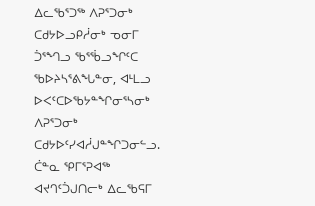ᐃᓚᖃᕐᑐᖅ ᐱᕈᕐᑐᓂᒃ ᑕᑯᔭᐅᓗᑭᓲᓂᒃ ᓀᓂᒥ ᑑᕐᙰᓗ ᖃᕐᖄᓗᖏᑦᑕ ᖃᐅᔨᓴᕐᕕᖓᓐᓂ, ᐊᒻᒪᓗ ᐅᐸᑦᑕᐅᖃᔭᓐᖏᓂᕐᓴᓂᒃ ᐱᕈᕐᑐᓂᒃ ᑕᑯᔭᐅᑦᓯᐊᓲᒍᓐᖏᑐᓂᓪᓗ. ᑖᓐᓇ ᕿᒥᕐᕈᐊᖅ ᐊᔪᒉᑦᑑᒍᑎᓕᒃ ᐃᓚᖃᕋᒥ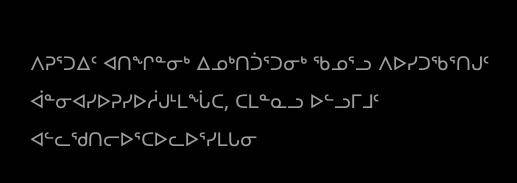ᐱᕈᕐᑐᐃᑦ ᐊᑎᖏᓐᓂᒃ ᐃᓄᒃᑎᑑᕐᑐᓂᒃ ᖃᓄᕐᓗ ᐱᐅᓯᑐᖃᕐᑎᒍᑦ ᐋᓐᓂᐊᓯᐅᕈᓯᐅᓲᒍᒻᒪᖔᑕ, ᑕᒪᓐᓇᓗ ᐅᓪᓗᒥᒧᑦ ᐊᓪᓚᖁᑎᓕᐅᕐᑕᐅᓚᐅᕐᓯᒪᒐᓂ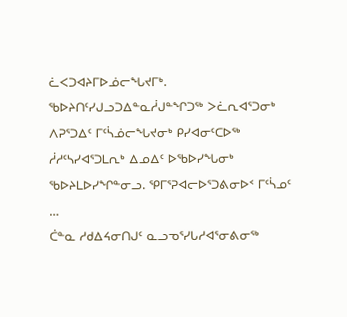ᓛᐸᑐᐊᔨᒥᐅᓅᓕᖓᔪᒥᒃ. ᖃᐅᔨᑎᑦᓯᒍᓗᑐᐃᓐᓇᓲᒍᓐᖏᑐᖅ ᐳᓛᕆᐊᕐᑐᓂᒃ ᐱᕈᕐᑐᐃᑦ ᒥᑦᓵᓅᓕᖓᔪᓂᒃ ᑭᓯᐊᓂᑦᑕᐅᖅ ᓲᓱᑦᓴᓯᐊᕐᑐᒪᕆᒃ ᐃᓄᐃᑦ ᐅᖃᐅᓯᖓᓂᒃ ᖃᐅᔨᒪᐅᓯᖏᓐᓂᓗ. ᕿᒥᕐᕈᐊᓕᐅᕐᑐᕕᓂᐅᑉ ᒥᑦᓵᓄᑦ …
ᑖᓐᓇ ᓱᑯᐃᔦᓂᑎᒍᑦ ᓇᓗᓀᕐᓯᒐᓱᐊᕐᓂᕕᓂᖅ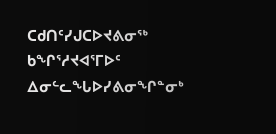ᑕᑯᑎᑦᓯᒍᑕᐅᔪᕕᓂᖅ ᑲᖏᕐᓱᔪᐊᕐᒥᐅᑦ ᐃᓂᓪᓚᖓᐅᓯᕕᓂᖏᓐᓂᒃ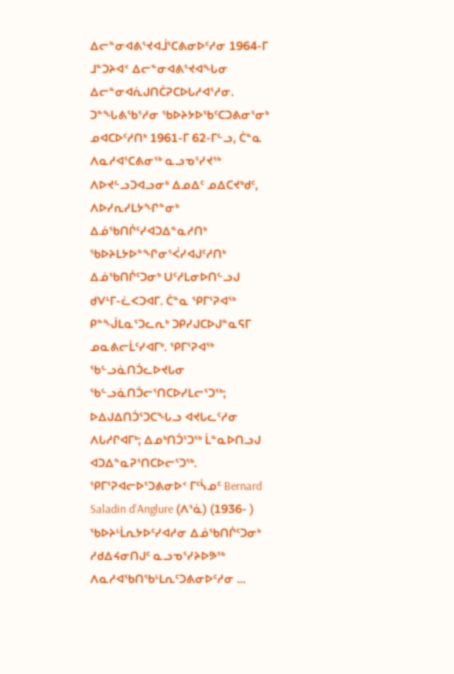ᐃᓕᓐᓂᐊᕕᕐᔪᐊᒨᕐᑕᕕᓂᐅᑦᓱᓂ 1964-ᒥ ᒧᓐᑐᔨᐊᑉ ᐃᓕᓐᓂᐊᕕᕐᔪᐊᖓᓂ ᐃᓕᓐᓂᐊᕇᒍᑎᑖᕈᑕᐅᒐᓱᐊᕐᓱᓂ. ᑐᓐᖓᕕᖃᕐᓱᓂ ᖃᐅᔨᔭᐅᖃᑦᑕᑐᕕᓂᕐᓂᒃ ᓄᐊᑕᐅᑦᓱᑎᒃ 1961-ᒥ 62-ᒥᓪᓗ, ᑖᓐᓇ ᐱᓇᓱᐊᕐᑕᕕᓂᖅ ᓇᓗᓀᕐᓯᔪᖅ ᐱᐅᔪᓪᓗᑐᐊᓗᓂᒃ ᐃᓄᐃᑦ ᓄᐃᑕᔪᒃᑯᑦ, ᐱᐅᓯᕆᓯᒪᔭᖏᓐᓂᒃ ᐃᓅᖃᑎᒌᑦᓯᐊᑐᐃᓐᓇᓱᑎᒃ ᖃᐅᔨᒪᔭᐅᓐᖏᓂᕐᐹᓯᐊᒍᑦᓱᑎᒃ ᐃᓅᖃᑎᒌᑦᑐᓂᒃ ᑌᑦᓱᒪᓂᐅᑎᓪᓗᒍ ᑯᐯᒻᒥ-ᓛᐸᑐᐊᒥ. ᑖᓐᓇ ᕿᒥᕐᕈᐊᖅ ᑭᓐᖒᒪᓇᕐᑐᓚᕆᒃ ᑐᑭᓯᒍᑕᐅᒍᓐᓇᕋᒥ ᓄᓇᕕᓕᒫᑦᓯᐊᒥᒃ. ᕿᒥᕐᕈᐊᖅ ᖃᓪᓗᓈᑎᑑᓚᐅᔪᒐᓂ ᖃᓪᓗᓈᑎᑑᓕᕐᑎᑕᐅᓯᒪᓕᕐᑐᖅ; ᐅᐃᒍᐃᑎᑑᕐᑐᑕᖓᓗ ᐊᔪᒐᓚᑦᓱᓂ ᐱᒐᓱᒋᐊᒥᒃ; ᐃᓄᒃᑎᑑᕐᑐᖅ ᒫᓐᓇᐅᑎᓗᒍ ᐊᑐᐃᓐᓇᕈᕐᑎᑕᐅᓕᕐᑐᖅ.  ᕿᒥᕐᕈᐊᓕᐅᕐᑐᕕᓂᐅᑉ ᒥᑦᓵᓄᑦ Bernard Saladin d’Anglure (ᐱᕐᓈ) (1936- ) ᖃᐅᔨᒻᒫᕆᔭᐅᑦᓯᐊᓱᓂ ᐃᓅᖃᑎᒌᑦᑐᓂᒃ ᓱᑯᐃᔦᓂᑎᒍᑦ ᓇᓗᓀᕐᓯᔨᐅᕗᖅ ᐱᓇᓱᐊᖃᑎᖃᒻᒪᕆᑦᑐᕕᓂᐅᑦᓱᓂ …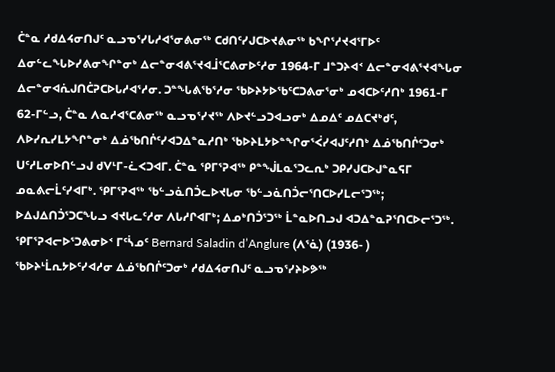ᑖᓐᓇ ᓱᑯᐃᔦᓂᑎᒍᑦ ᓇᓗᓀᕐᓯᒐᓱᐊᕐᓂᕕᓂᖅ ᑕᑯᑎᑦᓯᒍᑕᐅᔪᕕᓂᖅ ᑲᖏᕐᓱᔪᐊᕐᒥᐅᑦ ᐃᓂᓪᓚᖓᐅᓯᕕᓂᖏᓐᓂᒃ ᐃᓕᓐᓂᐊᕕᕐᔪᐊᒨᕐᑕᕕᓂᐅᑦᓱᓂ 1964-ᒥ ᒧᓐᑐᔨᐊᑉ ᐃᓕᓐᓂᐊᕕᕐᔪᐊᖓᓂ ᐃᓕᓐᓂᐊᕇᒍᑎᑖᕈᑕᐅᒐᓱᐊᕐᓱᓂ. ᑐᓐᖓᕕᖃᕐᓱᓂ ᖃᐅᔨᔭᐅᖃᑦᑕᑐᕕᓂᕐᓂᒃ ᓄᐊᑕᐅᑦᓱᑎᒃ 1961-ᒥ 62-ᒥᓪᓗ, ᑖᓐᓇ ᐱᓇᓱᐊᕐᑕᕕᓂᖅ ᓇᓗᓀᕐᓯᔪᖅ ᐱᐅᔪᓪᓗᑐᐊᓗᓂᒃ ᐃᓄᐃᑦ ᓄᐃᑕᔪᒃᑯᑦ, ᐱᐅᓯᕆᓯᒪᔭᖏᓐᓂᒃ ᐃᓅᖃᑎᒌᑦᓯᐊᑐᐃᓐᓇᓱᑎᒃ ᖃᐅᔨᒪᔭᐅᓐᖏᓂᕐᐹᓯᐊᒍᑦᓱᑎᒃ ᐃᓅᖃᑎᒌᑦᑐᓂᒃ ᑌᑦᓱᒪᓂᐅᑎᓪᓗᒍ ᑯᐯᒻᒥ-ᓛᐸᑐᐊᒥ. ᑖᓐᓇ ᕿᒥᕐᕈᐊᖅ ᑭᓐᖒᒪᓇᕐᑐᓚᕆᒃ ᑐᑭᓯᒍᑕᐅᒍᓐᓇᕋᒥ ᓄᓇᕕᓕᒫᑦᓯᐊᒥᒃ. ᕿᒥᕐᕈᐊᖅ ᖃᓪᓗᓈᑎᑑᓚᐅᔪᒐᓂ ᖃᓪᓗᓈᑎᑑᓕᕐᑎᑕᐅᓯᒪᓕᕐᑐᖅ; ᐅᐃᒍᐃᑎᑑᕐᑐᑕᖓᓗ ᐊᔪᒐᓚᑦᓱᓂ ᐱᒐᓱᒋᐊᒥᒃ; ᐃᓄᒃᑎᑑᕐᑐᖅ ᒫᓐᓇᐅᑎᓗᒍ ᐊᑐᐃᓐᓇᕈᕐᑎᑕᐅᓕᕐᑐᖅ. ᕿᒥᕐᕈᐊᓕᐅᕐᑐᕕᓂᐅᑉ ᒥᑦᓵᓄᑦ Bernard Saladin d’Anglure (ᐱᕐᓈ) (1936- ) ᖃᐅᔨᒻᒫᕆᔭᐅᑦᓯᐊᓱᓂ ᐃᓅᖃᑎᒌᑦᑐᓂᒃ ᓱᑯᐃᔦᓂᑎᒍᑦ ᓇᓗᓀᕐᓯᔨᐅᕗᖅ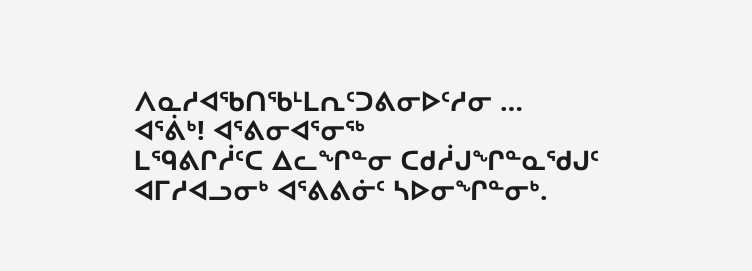ᐱᓇᓱᐊᖃᑎᖃᒻᒪᕆᑦᑐᕕᓂᐅᑦᓱᓂ …
ᐊᕐᕖᒃ! ᐊᕐᕕᓂᐊᕐᓂᖅ
ᒪᙯᕕᒋᓲᑦᑕ ᐃᓚᖏᓐᓂ ᑕᑯᓲᒍᖏᓐᓇᖁᒍᑦ ᐊᒥᓱᐊᓗᓂᒃ ᐊᕐᕕᕕᓃᑦ ᓴᐅᓂᖏᓐᓂᒃ.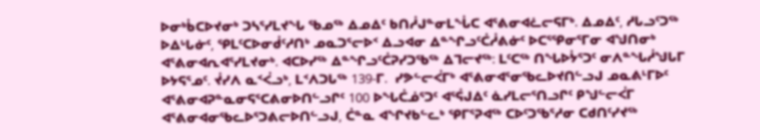ᐅᓂᒃᑳᑕᐅᔪᓂᒃ ᑐᓴᕐᓯᒪᔪᖓ ᖃᓄᖅ ᐃᓄᐃᑦ ᑲᑎᓲᒍᓐᓂᒪᖔᑕ ᐊᕐᕕᓂᐊᓛᓕᕋᒥᒃ. ᐃᓄᐃᑦ, ᓱᒐᓗᑦᑐᖅ ᐅᐃᒡᒐᓃᑦ, ᕿᒪᑦᑕᐅᓂᑰᑦᓱᑎᒃ ᓄᓇᑐᕐᓕᐅᑉ ᐃᓗᐊᓂ ᐃᓐᖏᓗᑦᑖᓲᕕᓃᑦ ᐅᑕᕐᕿᓂᕐᒥᓂ ᐊᖑᑎᓂᒃ ᐊᕐᕕᓂᐊᕆᐊᕐᓯᒪᔪᓂᒃ. ᐊᑕᐅᓯᖅ ᐃᓐᖏᓗᑦᑖᕈᓯᑐᖃᖅ ᐃᒣᓕᔪᖅ: ᒪᑦᑕᖅ ᑎᖓᐅᔮᕐᑐᑦ ᓂᐱᓐᖓᓲᖑᒐᒥ ᐅᔭᕋᕐᓄᑦ. ᔫᓯᐱ ᓇᑉᐹᓗᒃ, ᒪᑉᐱᑐᒐᖅ 139-ᒥ.  ᓯᕗᓪᓕᐹᒥᒃ ᐊᕐᕕᓂᐊᕐᓂᖃᓚᐅᔪᑎᓪᓗᒍ ᓄᓇᕕᒻᒥᐅᑦ ᐊᕐᕕᓂᐊᕈᓐᓇᓂᕋᕐᑕᕕᓂᐅᑎᓪᓗᒋᑦ 100 ᐅᖓᑖᓅᕐᑐᑦ ᐊᕐᕌᒍᐃᑦ ᓈᓯᒪᓕᕐᑎᓗᒋᑦ ᑭᖑᓪᓕᐹᒥ ᐊᕐᕕᓂᐊᓂᖃᓚᐅᕐᑐᕕᓕᐅᑎᓪᓗᒍ, ᑖᓐᓇ ᐊᖏᔪᑲᓪᓚᒃ ᕿᒥᕐᕈᐊᖅ ᑕᐅᑦᑐᖃᕐᓱᓂ ᑕᑯᑎᑦᓯᔪᖅ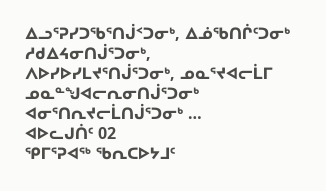ᐃᓗᕐᕈᓯᑐᖃᕐᑎᒎᑉᑐᓂᒃ, ᐃᓅᖃᑎᒌᑦᑐᓂᒃ ᓱᑯᐃᔦᓂᑎᒎᕐᑐᓂᒃ, ᐱᐅᓯᐅᓯᒪᔪᕐᑎᒎᕐᑐᓂᒃ, ᓄᓇᕐᔪᐊᓕᒫᒥ ᓄᓇᓐᖑᐊᓕᕆᓂᑎᒎᕐᑐᓂᒃ ᐊᓂᕐᑎᕆᔪᓕᒫᑎᒎᕐᑐᓂᒃ …
ᐊᐅᓚᒍᑏᑦ 02
ᕿᒥᕐᕈᐊᖅ ᖃᕆᑕᐅᔭᒧᑦ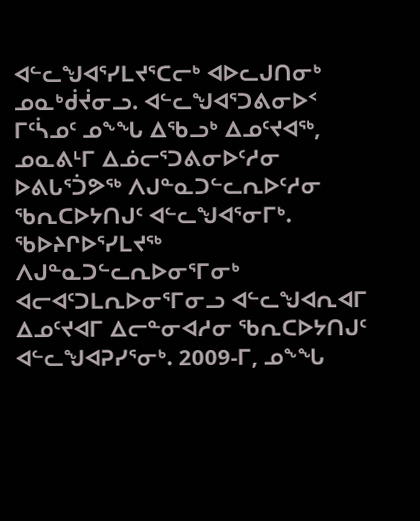ᐊᓪᓚᖑᐊᕐᓯᒪᔪᕐᑕᓕᒃ ᐊᐅᓚᒍᑎᓂᒃ ᓄᓇᒃᑰᔫᓂᓗ. ᐊᓪᓚᖑᐊᕐᑐᕕᓂᐅᑉ ᒥᑦᓵᓄᑦ ᓄᖕᖓ ᐃᖃᓗᒃ ᐃᓄᑦᔪᐊᖅ, ᓄᓇᕕᒻᒥ ᐃᓅᓕᕐᑐᕕᓂᐅᑦᓱᓂ ᐅᕕᒐᕐᑑᕗᖅ ᐱᒍᓐᓇᑐᓪᓚᕆᐅᑦᓱᓂ ᖃᕆᑕᐅᔭᑎᒍᑦ ᐊᓪᓚᖑᐊᕐᓂᒥᒃ. ᖃᐅᔨᒋᐅᕐᓯᒪᔪᖅ ᐱᒍᓐᓇᑐᓪᓚᕆᐅᓂᕐᒥᓂᒃ ᐊᓕᐊᑦᑐᒪᕆᐅᓂᕐᒥᓂᓗ ᐊᓪᓚᖑᐊᕆᐊᒥ ᐃᓄᑦᔪᐊᒥ ᐃᓕᓐᓂᐊᓱᓂ ᖃᕆᑕᐅᔭᑎᒍᑦ ᐊᓪᓚᖑᐊᕈᓯᕐᓂᒃ. 2009-ᒥ, ᓄᖕᖓ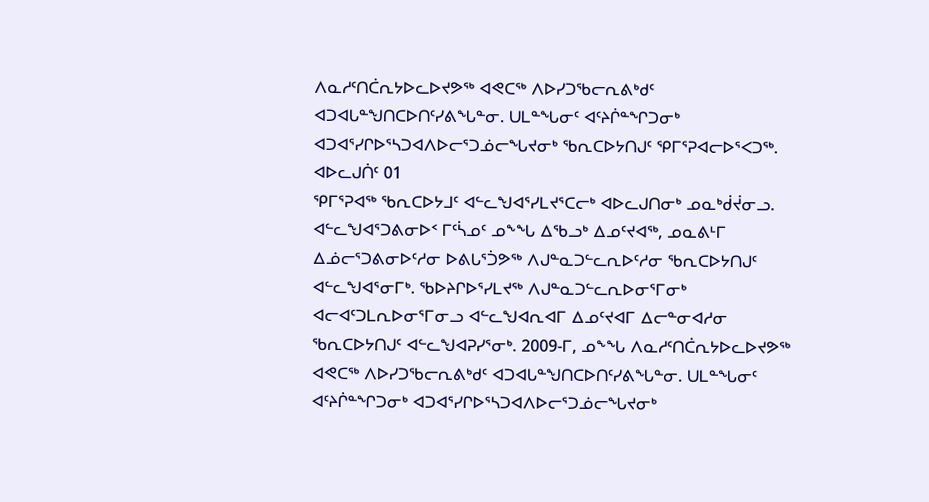ᐱᓇᓱᑦᑎᑖᕆᔭᐅᓚᐅᔪᕗᖅ ᐊᕙᑕᖅ ᐱᐅᓯᑐᖃᓕᕆᕕᒃᑯᑦ ᐊᑐᐊᒐᓐᖑᑎᑕᐅᑎᑦᓯᕕᖓᓐᓂ. ᑌᒪᓐᖓᓂᑦ ᐊᑦᔨᒌᓐᖏᑐᓂᒃ ᐊᑐᐊᕐᓯᒋᐅᕐᓴᑐᐊᐱᐅᓕᕐᑐᓅᓕᖓᔪᓂᒃ ᖃᕆᑕᐅᔭᑎᒍᑦ ᕿᒥᕐᕈᐊᓕᐅᕐᐸᑐᖅ.
ᐊᐅᓚᒍᑏᑦ 01
ᕿᒥᕐᕈᐊᖅ ᖃᕆᑕᐅᔭᒧᑦ ᐊᓪᓚᖑᐊᕐᓯᒪᔪᕐᑕᓕᒃ ᐊᐅᓚᒍᑎᓂᒃ ᓄᓇᒃᑰᔫᓂᓗ. ᐊᓪᓚᖑᐊᕐᑐᕕᓂᐅᑉ ᒥᑦᓵᓄᑦ ᓄᖕᖓ ᐃᖃᓗᒃ ᐃᓄᑦᔪᐊᖅ, ᓄᓇᕕᒻᒥ ᐃᓅᓕᕐᑐᕕᓂᐅᑦᓱᓂ ᐅᕕᒐᕐᑑᕗᖅ ᐱᒍᓐᓇᑐᓪᓚᕆᐅᑦᓱᓂ ᖃᕆᑕᐅᔭᑎᒍᑦ ᐊᓪᓚᖑᐊᕐᓂᒥᒃ. ᖃᐅᔨᒋᐅᕐᓯᒪᔪᖅ ᐱᒍᓐᓇᑐᓪᓚᕆᐅᓂᕐᒥᓂᒃ ᐊᓕᐊᑦᑐᒪᕆᐅᓂᕐᒥᓂᓗ ᐊᓪᓚᖑᐊᕆᐊᒥ ᐃᓄᑦᔪᐊᒥ ᐃᓕᓐᓂᐊᓱᓂ ᖃᕆᑕᐅᔭᑎᒍᑦ ᐊᓪᓚᖑᐊᕈᓯᕐᓂᒃ. 2009-ᒥ, ᓄᖕᖓ ᐱᓇᓱᑦᑎᑖᕆᔭᐅᓚᐅᔪᕗᖅ ᐊᕙᑕᖅ ᐱᐅᓯᑐᖃᓕᕆᕕᒃᑯᑦ ᐊᑐᐊᒐᓐᖑᑎᑕᐅᑎᑦᓯᕕᖓᓐᓂ. ᑌᒪᓐᖓᓂᑦ ᐊᑦᔨᒌᓐᖏᑐᓂᒃ ᐊᑐᐊᕐᓯᒋᐅᕐᓴᑐᐊᐱᐅᓕᕐᑐᓅᓕᖓᔪᓂᒃ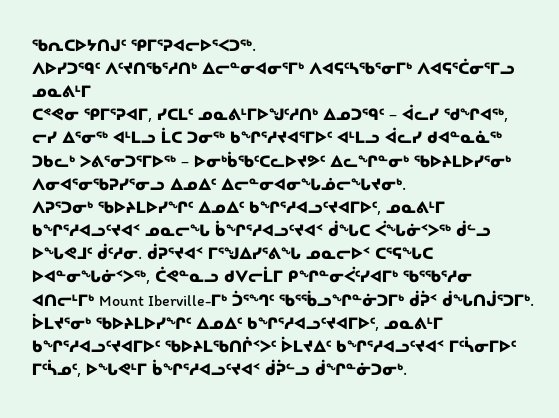ᖃᕆᑕᐅᔭᑎᒍᑦ ᕿᒥᕐᕈᐊᓕᐅᕐᐸᑐᖅ.
ᐱᐅᓯᑐᙯᑦ ᐱᑦᔪᑎᖃᕐᓱᑎᒃ ᐃᓕᓐᓂᐊᓂᕐᒥᒃ ᐱᐊᕋᑦᓴᖃᕐᓂᒥᒃ ᐱᐊᕋᕐᑖᓂᕐᒥᓗ ᓄᓇᕕᒻᒥ
ᑕᕝᕙᓂ ᕿᒥᕐᕈᐊᒥ, ᓯᑕᒪᑦ ᓄᓇᕕᒻᒥᐅᖑᑦᓱᑎᒃ ᐃᓄᑐᙯᑦ – ᐋᓚᓯ ᖁᖏᐊᖅ, ᓕᓯ ᐃᕐᓂᖅ ᐊᒻᒪᓗ ᒫᑕ ᑐᓂᖅ ᑲᖏᕐᓱᔪᐊᕐᒥᐅᑦ ᐊᒻᒪᓗ ᐋᓚᓯ ᑯᐊᓐᓇᓈᖅ ᑐᑲᓚᒃ ᐳᕕᕐᓂᑐᕐᒥᐅᖅ – ᐅᓂᒃᑳᖃᑦᑕᓚᐅᔪᕗᑦ ᐃᓚᖏᓐᓂᒃ ᖃᐅᔨᒪᐅᓯᕐᓂᒃ ᐱᓂᐊᕐᓂᖃᕈᓯᕐᓂᓗ ᐃᓄᐃᑦ ᐃᓕᓐᓂᐊᓂᖓᓅᓕᖓᔪᓂᒃ.
ᐱᕈᕐᑐᓂᒃ ᖃᐅᔨᒪᐅᓯᖏᑦ ᐃᓄᐃᑦ ᑲᖏᕐᓱᐊᓗᑦᔪᐊᒥᐅᑦ, ᓄᓇᕕᒻᒥ
ᑲᖏᕐᓱᐊᓗᑦᔪᐊᑉ ᓄᓇᓕᖓ ᑳᖏᕐᓱᐊᓗᑦᔪᐊᑉ ᑰᖓᑕ ᐹᖓᓃᑉᐳᖅ ᑰᓪᓗ ᐅᖓᕙᒧᑦ ᑰᑦᓱᓂ. ᑰᕈᕐᔪᐊᑉ ᒥᕐᖑᐃᓯᕐᕕᖓ ᓄᓇᓕᐅᑉ ᑕᕐᕋᖓᑕ ᐅᐊᓐᓂᖓᓃᑉᐳᖅ, ᑖᕙᓐᓇᓗ ᑯᐯᓕᒫᒥ ᑭᖏᓐᓂᐹᑦᓯᐊᒥᒃ ᖃᕐᖃᕐᓱᓂ ᐊᑎᓕᒻᒥᒃ Mount Iberville-ᒥᒃ ᑑᕐᙰᑦ ᖃᕐᖄᓗᖏᓐᓃᑐᒥᒃ ᑰᕉᑉ ᑰᖓᑎᒎᕐᑐᒥᒃ.
ᐆᒪᔪᕐᓂᒃ ᖃᐅᔨᒪᐅᓯᖏᑦ ᐃᓄᐃᑦ ᑲᖏᕐᓱᐊᓗᑦᔪᐊᒥᐅᑦ, ᓄᓇᕕᒻᒥ
ᑲᖏᕐᓱᐊᓗᑦᔪᐊᒥᐅᑦ ᖃᐅᔨᒪᖃᑎᒌᑉᐳᑦ ᐆᒪᔪᐃᑦ ᑲᖏᕐᓱᐊᓗᑦᔪᐊᑉ ᒥᑦᓵᓂᒥᐅᑦ ᒥᑦᓵᓄᑦ, ᐅᖓᕙᒻᒥ ᑳᖏᕐᓱᐊᓗᑦᔪᐊᑉ ᑰᕉᓪᓗ ᑰᖏᓐᓃᑐᓂᒃ.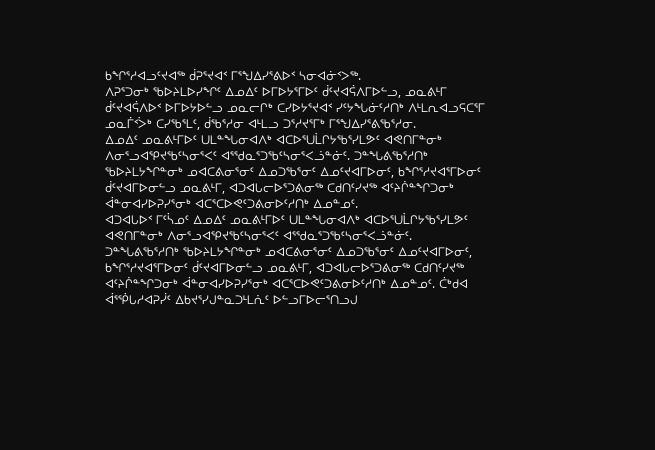ᑲᖏᕐᓱᐊᓗᑦᔪᐊᖅ ᑰᕈᕐᔪᐊᑉ ᒥᕐᖑᐃᓯᕐᕕᐅᑉ ᓴᓂᐊᓃᑉᐳᖅ.
ᐱᕈᕐᑐᓂᒃ ᖃᐅᔨᒪᐅᓯᖏᑦ ᐃᓄᐃᑦ ᐅᒥᐅᔭᕐᒥᐅᑦ ᑰᑦᔪᐊᕌᐱᒥᐅᓪᓗ, ᓄᓇᕕᒻᒥ
ᑰᑦᔪᐊᕌᐱᐅᑉ ᐅᒥᐅᔭᐅᓪᓗ ᓄᓇᓕᒋᒃ ᑕᓯᐅᔭᕐᔪᐊᑉ ᓯᑦᔭᖓᓃᑦᓱᑎᒃ ᐱᒻᒪᕆᐊᓗᕋᑕᕐᒥ ᓄᓇᒦᑉᐴᒃ ᑕᓯᖃᕐᒪᑦ, ᑰᖃᕐᓱᓂ ᐊᒻᒪᓗ ᑐᕐᓱᔪᕐᒥᒃ ᒥᕐᖑᐃᓯᕐᕕᖃᕐᓱᓂ.
ᐃᓄᐃᑦ ᓄᓇᕕᒻᒥᐅᑦ ᑌᒪᓐᖓᓂᐊᐱᒃ ᐊᑕᐅᕐᑌᒫᒋᔭᖃᕐᓯᒪᕗᑦ ᐊᕙᑎᒥᓐᓂᒃ ᐱᓂᕐᓗᐊᕿᔪᖃᑦᓴᓂᕐᐸᑦ ᐊᕐᖁᓇᕐᑐᖃᑦᓴᓂᕐᐸᓘᓐᓃᑦ. ᑐᓐᖓᕕᖃᕐᓱᑎᒃ ᖃᐅᔨᒪᔭᖏᓐᓂᒃ ᓄᐊᑕᕕᓂᕐᓂᑦ ᐃᓄᑐᖃᕐᓂᑦ ᐃᓄᑦᔪᐊᒥᐅᓂᑦ, ᑲᖏᕐᓱᔪᐊᕐᒥᐅᓂᑦ ᑰᑦᔪᐊᒥᐅᓂᓪᓗ ᓄᓇᕕᒻᒥ, ᐊᑐᐊᒐᓕᐅᕐᑐᕕᓂᖅ ᑕᑯᑎᑦᓯᔪᖅ ᐊᑦᔨᒌᓐᖏᑐᓂᒃ ᐋᓐᓂᐊᓯᐅᕈᓯᕐᓂᒃ ᐊᑕᕐᑕᐅᕙᑦᑐᕕᓂᐅᑦᓱᑎᒃ ᐃᓄᓐᓄᑦ.
ᐊᑐᐊᒐᐅᑉ ᒥᑦᓵᓄᑦ ᐃᓄᐃᑦ ᓄᓇᕕᒻᒥᐅᑦ ᑌᒪᓐᖓᓂᐊᐱᒃ ᐊᑕᐅᕐᑌᒫᒋᔭᖃᕐᓯᒪᕗᑦ ᐊᕙᑎᒥᓐᓂᒃ ᐱᓂᕐᓗᐊᕿᔪᖃᑦᓴᓂᕐᐸᑦ ᐊᕐᖁᓇᕐᑐᖃᑦᓴᓂᕐᐸᓘᓐᓃᑦ. ᑐᓐᖓᕕᖃᕐᓱᑎᒃ ᖃᐅᔨᒪᔭᖏᓐᓂᒃ ᓄᐊᑕᕕᓂᕐᓂᑦ ᐃᓄᑐᖃᕐᓂᑦ ᐃᓄᑦᔪᐊᒥᐅᓂᑦ, ᑲᖏᕐᓱᔪᐊᕐᒥᐅᓂᑦ ᑰᑦᔪᐊᒥᐅᓂᓪᓗ ᓄᓇᕕᒻᒥ, ᐊᑐᐊᒐᓕᐅᕐᑐᕕᓂᖅ ᑕᑯᑎᑦᓯᔪᖅ ᐊᑦᔨᒌᓐᖏᑐᓂᒃ ᐋᓐᓂᐊᓯᐅᕈᓯᕐᓂᒃ ᐊᑕᕐᑕᐅᕙᑦᑐᕕᓂᐅᑦᓱᑎᒃ ᐃᓄᓐᓄᑦ. ᑖᒃᑯᐊ ᐋᕐᖀᒐᓱᐊᕈᓰᑦ ᐃᑲᔪᕐᓯᒍᓐᓇᑐᒻᒪᕇᑦ ᐅᓪᓗᒥᐅᓕᕐᑎᓗᒍ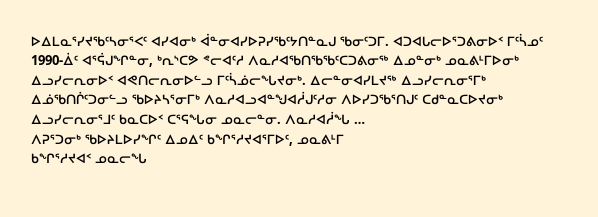ᐅᐃᒪᓇᕐᓯᔪᖃᑦᓴᓂᕐᐸᑦ ᐊᓯᐊᓂᒃ ᐋᓐᓂᐊᓯᐅᕈᓯᖃᑦᔭᑎᓐᓇᒍ ᖃᓂᑦᑐᒥ. ᐊᑐᐊᒐᓕᐅᕐᑐᕕᓂᐅᑉ ᒥᑦᓵᓄᑦ 1990-ᐄᑦ ᐊᕐᕌᒍᖏᓐᓂ, ᒃᕆᔅᑕᕗ ᕝᓕᐊᑦᓱ ᐱᓇᓱᐊᖃᑎᖃᖃᑦᑕᑐᕕᓂᖅ ᐃᓄᓐᓂᒃ ᓄᓇᕕᒻᒥᐅᓂᒃ ᐃᓗᓯᓕᕆᓂᐅᑉ ᐊᕙᑎᓕᕆᓂᐅᓪᓗ ᒥᑦᓵᓅᓕᖓᔪᓂᒃ. ᐃᓕᓐᓂᐊᓯᒪᔪᖅ ᐃᓗᓯᓕᕆᓂᕐᒥᒃ ᐃᓅᖃᑎᒌᑦᑐᓂᓪᓗ ᖃᐅᔨᓴᕐᓂᒥᒃ ᐱᓇᓱᐊᓗᐊᓐᖑᐊᓲᒍᑦᓱᓂ ᐱᐅᓯᑐᖃᕐᑎᒍᑦ ᑕᑯᓐᓇᑕᐅᔪᓂᒃ ᐃᓗᓯᓕᕆᓂᕐᒧᑦ ᑲᓇᑕᐅᑉ ᑕᕐᕋᖓᓂ ᓄᓇᓕᓐᓂ. ᐱᓇᓱᐊᓲᖓ …
ᐱᕈᕐᑐᓂᒃ ᖃᐅᔨᒪᐅᓯᖏᑦ ᐃᓄᐃᑦ ᑲᖏᕐᓱᔪᐊᕐᒥᐅᑦ, ᓄᓇᕕᒻᒥ
ᑲᖏᕐᓱᔪᐊᑉ ᓄᓇᓕᖓ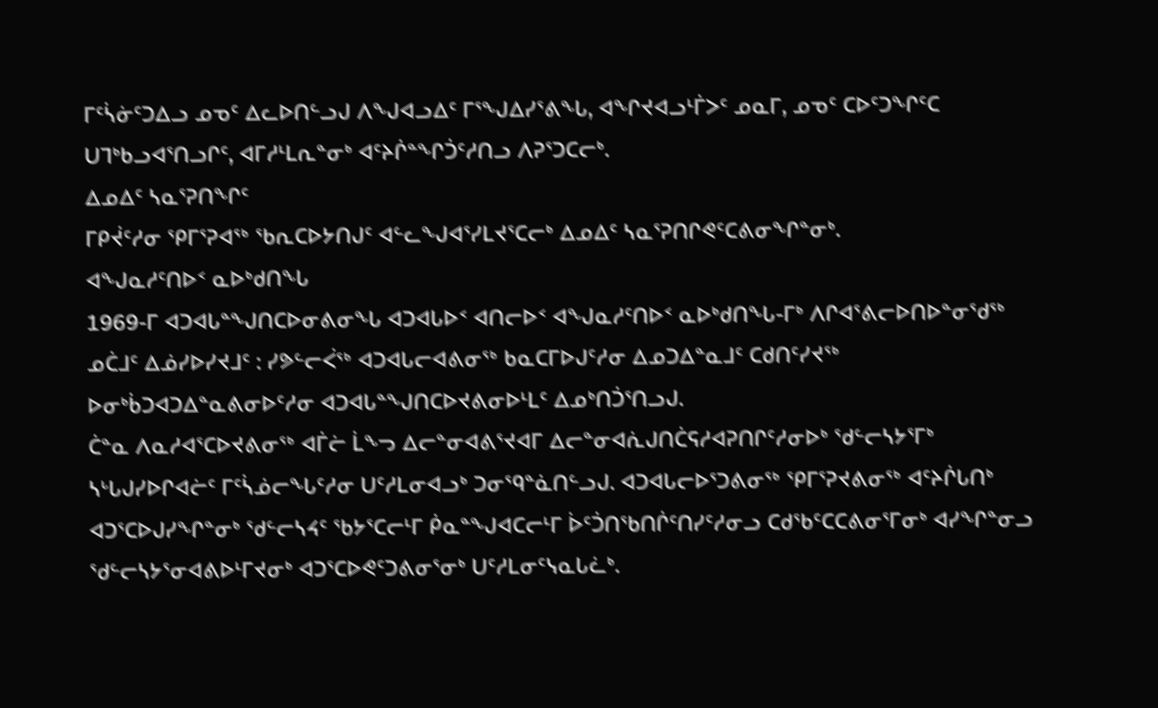ᒥᑦᓵᓃᑦᑐᐃᓗ ᓄᓀᑦ ᐃᓚᐅᑎᓪᓗᒍ ᐱᖑᐊᓗᐃᑦ ᒥᕐᖑᐃᓯᕐᕕᖓ, ᐊᖏᔪᐊᓗᒻᒦᐳᑦ ᓄᓇᒥ, ᓄᓀᑦ ᑕᐅᑦᑐᖏᑦᑕ ᑌᒣᒃᑲᓗᐊᕐᑎᓗᒋᑦ, ᐊᒥᓱᒻᒪᕆᓐᓂᒃ ᐊᑦᔨᒌᓐᖏᑑᑦᓱᑎᓗ ᐱᕈᕐᑐᑕᓕᒃ.
ᐃᓄᐃᑦ ᓴᓇᕐᕈᑎᖏᑦ
ᒥᑭᔫᑦᓱᓂ ᕿᒥᕐᕈᐊᖅ ᖃᕆᑕᐅᔭᑎᒍᑦ ᐊᓪᓚᖑᐊᕐᓯᒪᔪᕐᑕᓕᒃ ᐃᓄᐃᑦ ᓴᓇᕐᕈᑎᒋᕙᑦᑕᕕᓂᖏᓐᓂᒃ.
ᐊᖑᓇᓱᑦᑎᐅᑉ ᓇᐅᒃᑯᑎᖓ
1969-ᒥ ᐊᑐᐊᒐᓐᖑᑎᑕᐅᓂᕕᓂᖓ ᐊᑐᐊᒐᐅᑉ ᐊᑎᓕᐅᑉ ᐊᖑᓇᓱᑦᑎᐅᑉ ᓇᐅᒃᑯᑎᖓ-ᒥᒃ ᐱᒋᐊᕐᕕᓕᐅᑎᐅᓐᓂᖁᖅ ᓄᑖᒧᑦ ᐃᓅᓯᐅᓯᔪᒧᑦ : ᓯᕗᓪᓕᐹᖅ ᐊᑐᐊᒐᓕᐊᕕᓂᖅ ᑲᓇᑕᒥᐅᒍᑦᓱᓂ ᐃᓄᑐᐃᓐᓇᒧᑦ ᑕᑯᑎᑦᓯᔪᖅ ᐅᓂᒃᑳᑐᐊᑐᐃᓐᓇᕕᓂᐅᑦᓱᓂ ᐊᑐᐊᒐᓐᖑᑎᑕᐅᔪᕕᓂᐅᒻᒪᑦ ᐃᓄᒃᑎᑑᕐᑎᓗᒍ.
ᑖᓐᓇ ᐱᓇᓱᐊᕐᑕᐅᔪᕕᓂᖅ ᐊᒦᓖ ᒫᖕᓓ ᐃᓕᓐᓂᐊᕕᕐᔪᐊᒥ ᐃᓕᓐᓂᐊᕇᒍᑎᑖᕋᓱᐊᕈᑎᒋᑦᓱᓂᐅᒃ ᖁᓪᓕᓴᔭᕐᒥᒃ ᓴᒡᒐᒍᓯᐅᒋᐊᓖᑦ ᒥᑦᓵᓅᓕᖓᑦᓱᓂ ᑌᑦᓱᒪᓂᐊᓗᒃ ᑐᓂᙯᓐᓈᑎᓪᓗᒍ. ᐊᑐᐊᒐᓕᐅᕐᑐᕕᓂᖅ ᕿᒥᕐᕈᔪᕕᓂᖅ ᐊᑦᔨᒌᒐᑎᒃ ᐊᑐᕐᑕᐅᒍᓯᖏᓐᓂᒃ ᖁᓪᓕᓴᔦᑦ ᖃᔭᕐᑕᓕᒻᒥ ᑮᓇᓐᖑᐊᑕᓕᒻᒥ ᐆᑦᑑᑎᖃᑎᒌᑦᑎᓯᑦᓱᓂᓗ ᑕᑯᖃᑦᑕᑕᕕᓂᕐᒥᓂᒃ ᐊᓯᖏᓐᓂᓗ ᖁᓪᓕᓴᔭᕐᓂᐊᕕᐅᒻᒥᔪᓂᒃ ᐊᑐᕐᑕᐅᕙᑦᑐᕕᓂᕐᓂᒃ ᑌᑦᓱᒪᓂᑦᓭᓇᒐᓛᒃ.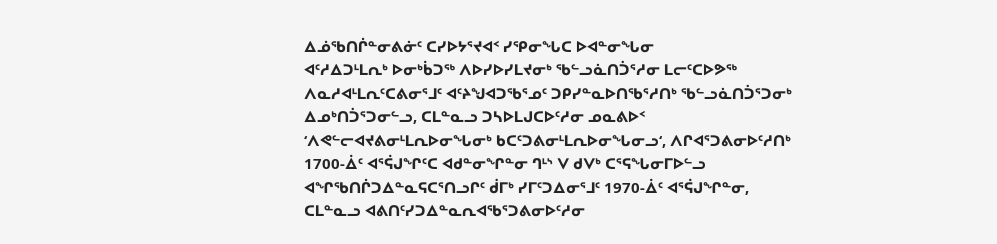ᐃᓅᖃᑎᒌᓐᓂᕕᓃᑦ ᑕᓯᐅᔭᕐᔪᐊᑉ ᓯᕿᓂᖓᑕ ᐅᐊᓐᓂᖓᓂ
ᐊᑦᓱᐃᑐᒻᒪᕆᒃ ᐅᓂᒃᑳᑐᖅ ᐱᐅᓯᐅᓯᒪᔪᓂᒃ ᖃᓪᓗᓈᑎᑑᕐᓱᓂ ᒪᓕᑦᑕᐅᕗᖅ ᐱᓇᓱᐊᒻᒪᕆᑦᑕᕕᓂᕐᒧᑦ ᐊᑦᔨᖑᐊᑐᖃᕐᓄᑦ ᑐᑭᓯᓐᓇᐅᑎᖃᕐᓱᑎᒃ ᖃᓪᓗᓈᑎᑑᕐᑐᓂᒃ ᐃᓄᒃᑎᑑᕐᑐᓂᓪᓗ, ᑕᒪᓐᓇᓗ ᑐᓴᐅᒪᒍᑕᐅᑦᓱᓂ ᓄᓇᕕᐅᑉ ‘ᐱᕙᓪᓕᐊᔪᕕᓂᒻᒪᕆᐅᓂᖓᓂᒃ ᑲᑕᑦᑐᕕᓂᒻᒪᕆᐅᓂᖓᓂᓗ‘, ᐱᒋᐊᕐᑐᕕᓂᐅᑦᓱᑎᒃ 1700-ᐄᑦ ᐊᕐᕌᒍᖏᑦᑕ ᐊᑯᓐᓂᖏᓐᓂ ᒉᒻᔅ ᐯ ᑯᐯᒃ ᑕᕐᕋᖓᓂᒥᐅᓪᓗ ᐊᖏᖃᑎᒌᑐᐃᓐᓇᕋᑕᕐᑎᓗᒋᑦ ᑰᒥᒃ ᓯᒥᑦᑐᐃᓂᕐᒧᑦ 1970-ᐄᑦ ᐊᕐᕌᒍᖏᓐᓂ, ᑕᒪᓐᓇᓗ ᐊᕕᑎᑦᓯᑐᐃᓐᓇᕆᐊᖃᕐᑐᕕᓂᐅᑦᓱᓂ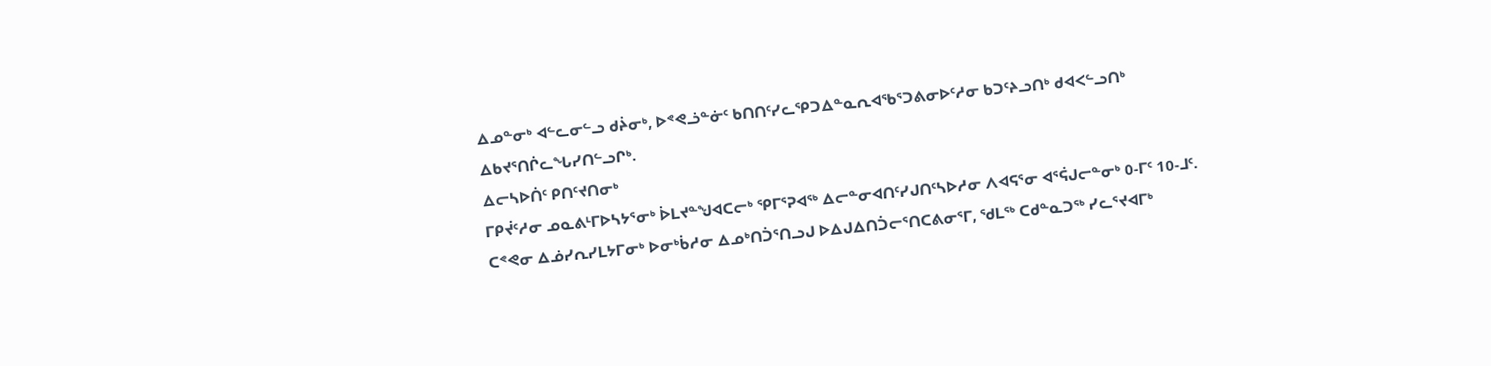ᐃᓄᓐᓂᒃ ᐊᓪᓚᓂᓪᓗ ᑯᔩᓂᒃ, ᐅᕝᕙᓘᓐᓃᑦ ᑲᑎᑎᑦᓯᓚᕿᑐᐃᓐᓇᕆᐊᖃᕐᑐᕕᓂᐅᑦᓱᓂ ᑲᑐᑦᔨᓗᑎᒃ ᑯᐊᐸᓪᓗᑎᒃ ᐃᑲᔪᕐᑎᒌᓚᖓᓯᑎᓪᓗᒋᒃ.
ᐃᓕᓴᐅᑏᑦ ᑭᑎᑦᔪᑎᓂᒃ
ᒥᑭᔫᑦᓱᓂ ᓄᓇᕕᒻᒥᐅᓴᔭᕐᓂᒃ ᐆᒪᔪᓐᖑᐊᑕᓕᒃ ᕿᒥᕐᕈᐊᖅ ᐃᓕᓐᓂᐊᑎᑦᓯᒍᑎᑦᓴᐅᓱᓂ ᐱᐊᕋᕐᓂ ᐊᕐᕌᒍᓕᓐᓂᒃ 0-ᒥᑦ 10-ᒧᑦ.
ᑕᕝᕙᓂ ᐃᓅᓯᕆᓯᒪᔭᒥᓂᒃ ᐅᓂᒃᑳᓱᓂ ᐃᓄᒃᑎᑑᕐᑎᓗᒍ ᐅᐃᒍᐃᑎᑑᓕᕐᑎᑕᕕᓂᕐᒥ, ᖁᒪᖅ ᑕᑯᓐᓇᑐᖅ ᓯᓚᕐᔪᐊᒥᒃ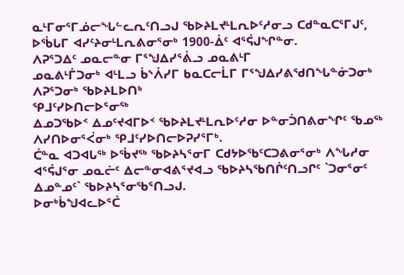ᓇᒻᒥᓂᕐᒥᓅᓕᖓᓪᓚᕆᑦᑎᓗᒍ ᖃᐅᔨᒪᔪᒻᒪᕆᐅᑦᓱᓂᓗ ᑕᑯᓐᓇᑕᕐᒥᒍᑦ, ᐅᖄᒐᒥ ᐊᓯᑦᔨᓂᒻᒪᕆᕕᓂᕐᓂᒃ 1900-ᐄᑦ ᐊᕐᕌᒍᖏᓐᓂ.
ᐱᕈᕐᑐᐃᑦ ᓄᓇᓕᓐᓂ ᒥᕐᖑᐃᓯᕐᕖᓗ ᓄᓇᕕᒻᒥ
ᓄᓇᕕᒻᒦᑐᓂᒃ ᐊᒻᒪᓗ ᑳᔅᐲᓯᒥ ᑲᓇᑕᓕᒫᒥ ᒥᕐᖑᐃᓯᕕᖁᑎᖓᓐᓃᑐᓂᒃ ᐱᕈᕐᑐᓂᒃ ᖃᐅᔨᒪᐅᑎᒃ
ᕿᒧᑦᓯᐅᑎᓕᐅᕐᓂᖅ
ᐃᓄᑐᖃᐅᑉ ᐃᓄᑦᔪᐊᒥᐅᑉ ᖃᐅᔨᒪᔪᒻᒪᕆᐅᑦᓱᓂ ᐅᓐᓂᑑᑎᕕᓂᖏᑦ ᖃᓄᖅ ᐱᓯᑎᐅᓂᕐᐹᓂᒃ ᕿᒧᑦᓯᐅᑎᓕᐅᕈᓯᕐᒥᒃ.
ᑖᓐᓇ ᐊᑐᐊᒐᖅ ᐅᖄᔪᖅ ᖃᐅᔨᓴᕐᓂᒥ ᑕᑯᔭᐅᖃᑦᑕᑐᕕᓂᕐᓂᒃ ᐱᖓᓱᓂ ᐊᕐᕌᒍᕐᓂ ᓄᓇᓖᑦ ᐃᓕᓐᓂᐊᕕᕐᔪᐊᓗ ᖃᐅᔨᓴᖃᑎᒌᑦᑎᓗᒋᑦ `ᑐᓂᕐᓂᑦ ᐃᓄᓐᓄᑦ` ᖃᐅᔨᓴᕐᓂᖃᕐᑎᓗᒍ.
ᐅᓂᒃᑳᖑᐊᓚᐅᕐᑖ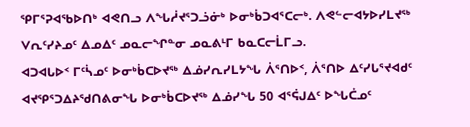ᕿᒥᕐᕈᐊᖃᐅᑎᒃ ᐊᕙᑎᓗ ᐱᖓᓲᔪᕐᑐᓘᓃᒃ ᐅᓂᒃᑳᑐᐊᕐᑕᓕᒃ. ᐱᕙᓪᓕᐊᔭᐅᓯᒪᔪᖅ ᐯᕆᑦᓯᔨᓄᑦ ᐃᓄᐃᑦ ᓄᓇᓕᖏᓐᓂ ᓄᓇᕕᒻᒥ ᑲᓇᑕᓕᒫᒥᓗ.
ᐊᑐᐊᒐᐅᑉ ᒥᑦᓵᓄᑦ ᐅᓂᒃᑳᑕᐅᔪᖅ ᐃᓅᓯᕆᓯᒪᔭᖓ ᐲᕐᑎᐅᑉ, ᐲᕐᑎᐅ ᐃᑦᓯᒐᕐᔪᐊᑯᑦ ᐊᔪᕿᕐᑐᐃᔨᖁᑎᕕᓂᖓ ᐅᓂᒃᑳᑕᐅᔪᖅ ᐃᓅᓯᖓ 50 ᐊᕐᕌᒍᐃᑦ ᐅᖓᑖᓄᑦ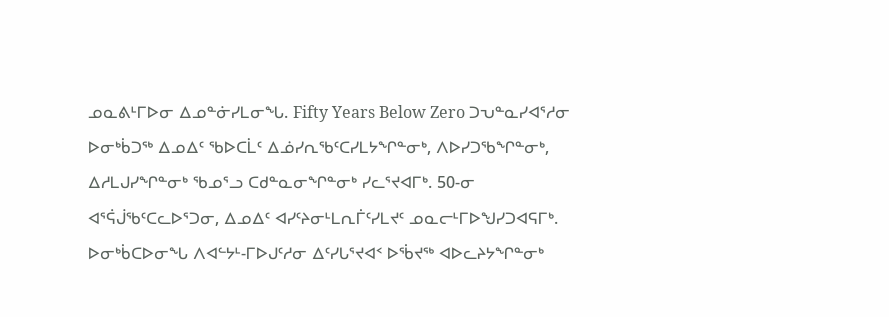ᓄᓇᕕᒻᒥᐅᓂ ᐃᓄᓐᓃᓯᒪᓂᖓ. Fifty Years Below Zero ᑐᕃᓐᓇᓯᐊᕐᓱᓂ ᐅᓂᒃᑳᑐᖅ ᐃᓄᐃᑦ ᖃᐅᑕᒫᑦ ᐃᓅᓯᕆᖃᑦᑕᓯᒪᔭᖏᓐᓂᒃ, ᐱᐅᓯᑐᖃᖏᓐᓂᒃ, ᐃᓱᒪᒍᓯᖏᓐᓂᒃ ᖃᓄᕐᓗ ᑕᑯᓐᓇᓂᖏᓐᓂᒃ ᓯᓚᕐᔪᐊᒥᒃ. 50-ᓂ ᐊᕐᕌᒎᖃᑦᑕᓚᐅᕐᑐᓂ, ᐃᓄᐃᑦ ᐊᓯᑦᔨᓂᒻᒪᕆᒦᑦᓯᒪᔪᑦ ᓄᓇᓕᒻᒥᐅᖑᓯᑐᐊᕋᒥᒃ. ᐅᓂᒃᑳᑕᐅᓂᖓ ᐱᐊᓪᔭᒻ-ᒥᐅᒍᑦᓱᓂ ᐃᑦᓯᒐᕐᔪᐊᑉ ᐅᖄᔪᖅ ᐊᐅᓚᔨᔭᖏᓐᓂᒃ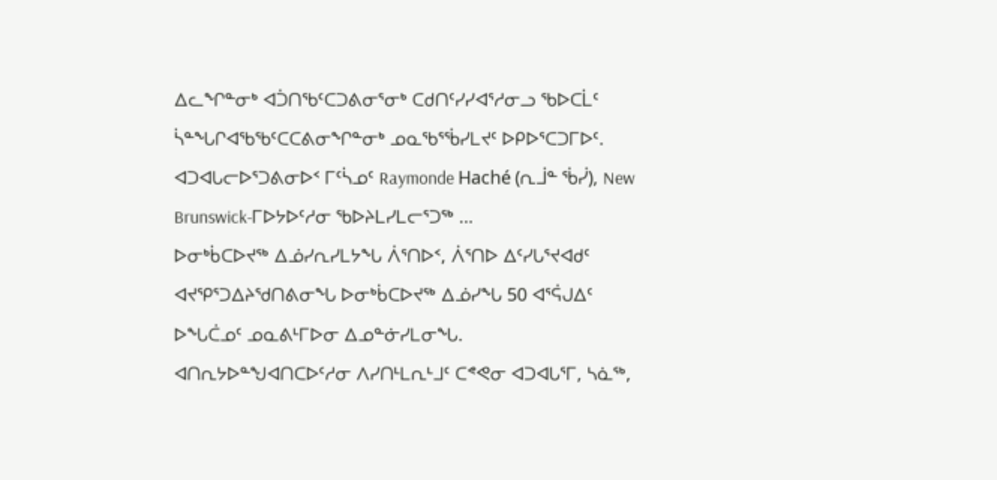ᐃᓚᖏᓐᓂᒃ ᐊᑑᑎᖃᑦᑕᑐᕕᓂᕐᓂᒃ ᑕᑯᑎᑦᓯᓯᐊᕐᓱᓂᓗ ᖃᐅᑕᒫᑦ ᓵᓐᖓᒋᐊᖃᖃᑦᑕᑕᕕᓂᖏᓐᓂᒃ ᓄᓇᖃᕐᖄᓯᒪᔪᑦ ᐅᑭᐅᕐᑕᑐᒥᐅᑦ. ᐊᑐᐊᒐᓕᐅᕐᑐᕕᓂᐅᑉ ᒥᑦᓵᓄᑦ Raymonde Haché (ᕆᒨᓐ ᖄᓰ), New Brunswick-ᒥᐅᔭᐅᑦᓱᓂ ᖃᐅᔨᒪᓯᒪᓕᕐᑐᖅ …
ᐅᓂᒃᑳᑕᐅᔪᖅ ᐃᓅᓯᕆᓯᒪᔭᖓ ᐲᕐᑎᐅᑉ, ᐲᕐᑎᐅ ᐃᑦᓯᒐᕐᔪᐊᑯᑦ ᐊᔪᕿᕐᑐᐃᔨᖁᑎᕕᓂᖓ ᐅᓂᒃᑳᑕᐅᔪᖅ ᐃᓅᓯᖓ 50 ᐊᕐᕌᒍᐃᑦ ᐅᖓᑖᓄᑦ ᓄᓇᕕᒻᒥᐅᓂ ᐃᓄᓐᓃᓯᒪᓂᖓ.
ᐊᑎᕆᔭᐅᓐᖑᐊᑎᑕᐅᑦᓱᓂ ᐱᓯᑎᒻᒪᕆᒻᒧᑦ ᑕᕝᕙᓂ ᐊᑐᐊᒐᕐᒥ, ᓴᓈᖅ,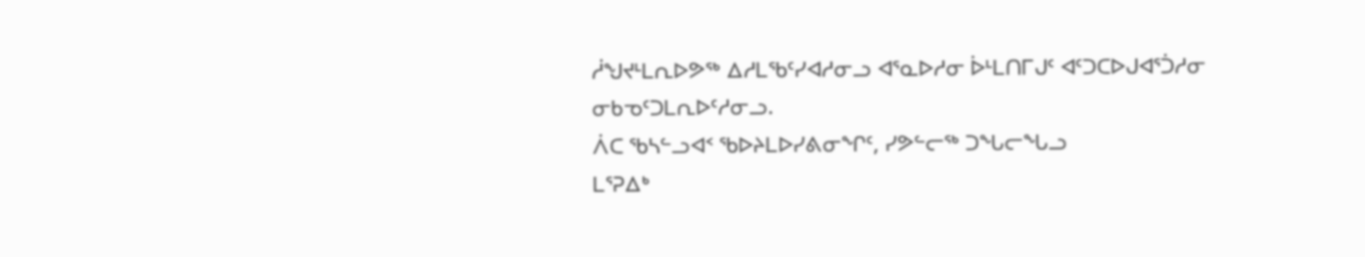ᓲᖑᔪᒻᒪᕆᐅᕗᖅ ᐃᓱᒪᖃᑦᓯᐊᓱᓂᓗ ᐊᕐᓇᐅᓱᓂ ᐆᒻᒪᑎᒥᒍᑦ ᐊᑦᑐᑕᐅᒍᐊᕐᑑᓱᓂ ᓂᑲᓀᑦᑐᒪᕆᐅᑦᓱᓂᓗ.
ᐲᑕ ᖃᓴᓪᓗᐊᑉ ᖃᐅᔨᒪᐅᓯᕕᓂᖏᑦ, ᓯᕗᓪᓕᖅ ᑐᖓᓕᖓᓗ
ᒪᕐᕈᐃᒃ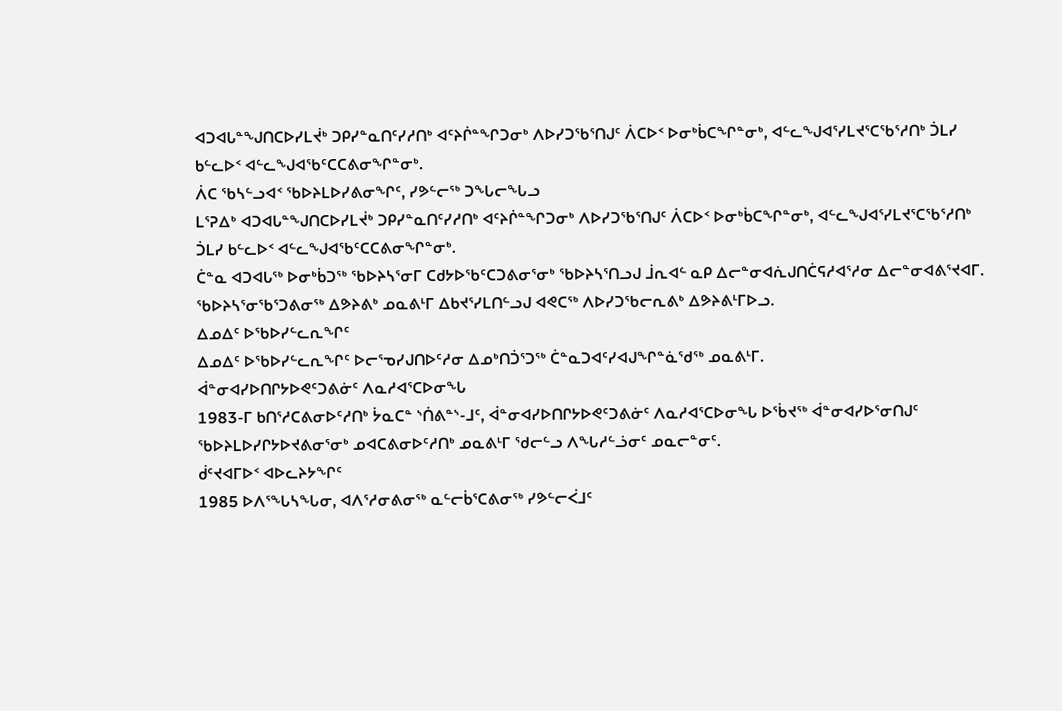ᐊᑐᐊᒐᓐᖑᑎᑕᐅᓯᒪᔫᒃ ᑐᑭᓯᓐᓇᑎᑦᓯᓱᑎᒃ ᐊᑦᔨᒌᓐᖏᑐᓂᒃ ᐱᐅᓯᑐᖃᕐᑎᒍᑦ ᐲᑕᐅᑉ ᐅᓂᒃᑳᑕᖏᓐᓂᒃ, ᐊᓪᓚᖑᐊᕐᓯᒪᔪᕐᑕᖃᕐᓱᑎᒃ ᑑᒪᓯ ᑲᓪᓚᐅᑉ ᐊᓪᓚᖑᐊᖃᑦᑕᑕᕕᓂᖏᓐᓂᒃ.
ᐲᑕ ᖃᓴᓪᓗᐊᑉ ᖃᐅᔨᒪᐅᓯᕕᓂᖏᑦ, ᓯᕗᓪᓕᖅ ᑐᖓᓕᖓᓗ
ᒪᕐᕈᐃᒃ ᐊᑐᐊᒐᓐᖑᑎᑕᐅᓯᒪᔫᒃ ᑐᑭᓯᓐᓇᑎᑦᓯᓱᑎᒃ ᐊᑦᔨᒌᓐᖏᑐᓂᒃ ᐱᐅᓯᑐᖃᕐᑎᒍᑦ ᐲᑕᐅᑉ ᐅᓂᒃᑳᑕᖏᓐᓂᒃ, ᐊᓪᓚᖑᐊᕐᓯᒪᔪᕐᑕᖃᕐᓱᑎᒃ ᑑᒪᓯ ᑲᓪᓚᐅᑉ ᐊᓪᓚᖑᐊᖃᑦᑕᑕᕕᓂᖏᓐᓂᒃ.
ᑖᓐᓇ ᐊᑐᐊᒐᖅ ᐅᓂᒃᑳᑐᖅ ᖃᐅᔨᓴᕐᓂᒥ ᑕᑯᔭᐅᖃᑦᑕᑐᕕᓂᕐᓂᒃ ᖃᐅᔨᓴᕐᑎᓗᒍ ᒨᕆᐊᓪ ᓇᑭ ᐃᓕᓐᓂᐊᕇᒍᑎᑖᕋᓱᐊᕐᓱᓂ ᐃᓕᓐᓂᐊᕕᕐᔪᐊᒥ. ᖃᐅᔨᓴᕐᓂᖃᕐᑐᕕᓂᖅ ᐃᕗᔨᕕᒃ ᓄᓇᕕᒻᒥ ᐃᑲᔪᕐᓯᒪᑎᓪᓗᒍ ᐊᕙᑕᖅ ᐱᐅᓯᑐᖃᓕᕆᕕᒃ ᐃᕗᔨᕕᒻᒥᐅᓗ.
ᐃᓄᐃᑦ ᐅᖃᐅᓯᓪᓚᕆᖏᑦ
ᐃᓄᐃᑦ ᐅᖃᐅᓯᓪᓚᕆᖏᑦ ᐅᓕᕐᓀᓯᒍᑎᐅᑦᓱᓂ ᐃᓄᒃᑎᑑᕐᑐᖅ ᑖᓐᓇᑐᐊᑦᓯᐊᒍᖏᓐᓈᖁᖅ ᓄᓇᕕᒻᒥ.
ᐋᓐᓂᐊᓯᐅᑎᒋᔭᐅᕙᑦᑐᕕᓃᑦ ᐱᓇᓱᐊᕐᑕᐅᓂᖓ
1983-ᒥ ᑲᑎᕐᓱᑕᕕᓂᐅᑦᓱᑎᒃ ᔮᓇᑕᓐ ᔅᑏᕕᓐᔅ-ᒧᑦ, ᐋᓐᓂᐊᓯᐅᑎᒋᔭᐅᕙᑦᑐᕕᓃᑦ ᐱᓇᓱᐊᕐᑕᐅᓂᖓ ᐅᖄᔪᖅ ᐋᓐᓂᐊᓯᐅᕐᓂᑎᒍᑦ ᖃᐅᔨᒪᐅᓯᒋᔭᐅᔪᕕᓂᕐᓂᒃ ᓄᐊᑕᕕᓂᐅᑦᓱᑎᒃ ᓄᓇᕕᒻᒥ ᖁᓕᓪᓗ ᐱᖓᓱᓪᓘᓂᑦ ᓄᓇᓕᓐᓂᑦ.
ᑰᑦᔪᐊᒥᐅᑉ ᐊᐅᓚᔨᔭᖏᑦ
1985 ᐅᐱᕐᖓᓴᖓᓂ, ᐊᐱᕐᓱᓂᕕᓂᖅ ᓇᓪᓕᑳᕐᑕᕕᓂᖅ ᓯᕗᓪᓕᐹᒧᑦ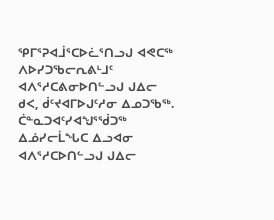ᕿᒥᕐᕈᐊᒨᕐᑕᐅᓛᕐᑎᓗᒍ ᐊᕙᑕᖅ ᐱᐅᓯᑐᖃᓕᕆᕕᒻᒧᑦ ᐊᐱᕐᓱᑕᕕᓂᐅᑎᓪᓗᒍ ᒍᐃᓕ ᑯᐸ, ᑰᑦᔪᐊᒥᐅᒍᑦᓱᓂ ᐃᓄᑐᖃᖅ. ᑖᓐᓇᑐᐊᑦᓯᐊᖑᕐᖂᑐᖅ ᐃᓅᓯᓕᒫᖓᑕ ᐃᓗᐊᓂ ᐊᐱᕐᓱᑕᐅᑎᓪᓗᒍ ᒍᐃᓕ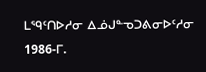ᒪᙯᑦᑎᐅᓱᓂ ᐃᓅᒍᓐᓀᑐᕕᓂᐅᑦᓱᓂ 1986-ᒥ.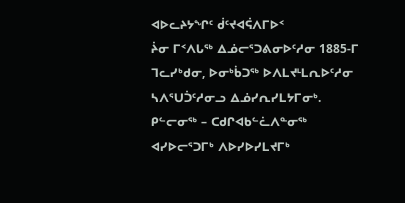ᐊᐅᓚᔨᔭᖏᑦ ᑰᑦᔪᐊᕌᐱᒥᐅᑉ
ᔩᓂ ᒥᑉᐱᒐᖅ ᐃᓅᓕᕐᑐᕕᓂᐅᑦᓱᓂ 1885-ᒥ ᒣᓚᓯᒃᑯᓂ, ᐅᓂᒃᑳᑐᖅ ᐅᐱᒪᔪᒻᒪᕆᐅᑦᓱᓂ ᓴᐱᕐᑌᑑᑦᓱᓂᓗ ᐃᓅᓯᕆᓯᒪᔭᒥᓂᒃ.
ᑭᓪᓕᓂᖅ – ᑕᑯᒋᐊᑲᓪᓛᐱᓐᓂᖅ ᐊᓯᐅᓕᕐᑐᒥᒃ ᐱᐅᓯᐅᓯᒪᔪᒥᒃ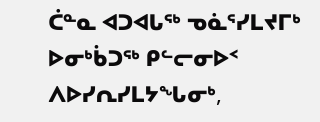ᑖᓐᓇ ᐊᑐᐊᒐᖅ ᓀᓈᕐᓯᒪᔪᒥᒃ ᐅᓂᒃᑳᑐᖅ ᑭᓪᓕᓂᐅᑉ ᐱᐅᓯᕆᓯᒪᔭᖓᓂᒃ,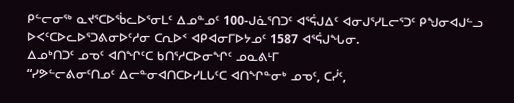ᑭᓪᓕᓂᖅ ᓇᔪᕐᑕᐅᖄᓚᐅᕐᓂᒪᑦ ᐃᓄᓐᓄᑦ 100-ᒍᓈᕐᑎᑐᑦ ᐊᕐᕌᒍᐃᑦ ᐊᓂᒍᕐᓯᒪᓕᕐᑐᑦ ᑭᖑᓂᐊᒍᓪᓗ ᐅᐸᑦᑕᐅᓚᐅᕐᑐᕕᓂᐅᑦᓱᓂ ᑕᕆᐅᑉ ᐊᑭᐊᓂᒥᐅᔭᓄᑦ 1587 ᐊᕐᕌᒍᖓᓂ.
ᐃᓄᒃᑎᑐᑦ ᓄᓀᑦ ᐊᑎᖏᑦᑕ ᑲᑎᕐᓱᑕᐅᓂᖏᑦ ᓄᓇᕕᒻᒥ
“ᓯᕗᓪᓕᕕᓂᑦᑎᓄᑦ ᐃᓕᓐᓂᐊᑎᑕᐅᓯᒪᒐᑦᑕ ᐊᑎᖏᓐᓂᒃ ᓄᓀᑦ, ᑕᓰᑦ,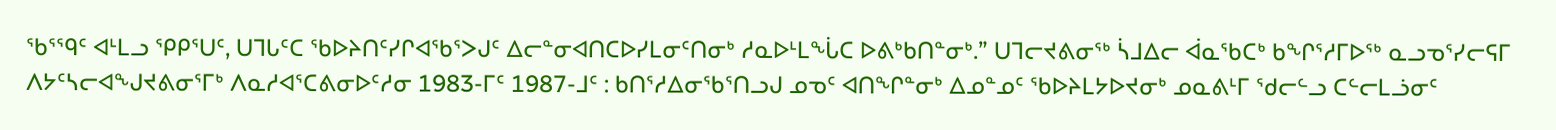ᖃᕐᙯᑦ ᐊᒻᒪᓗ ᕿᑭᕐᑌᑦ, ᑌᒣᒐᑦᑕ ᖃᐅᔨᑎᑦᓯᒋᐊᖃᕐᐳᒍᑦ ᐃᓕᓐᓂᐊᑎᑕᐅᓯᒪᓂᑦᑎᓂᒃ ᓱᓇᐅᒻᒪᖔᑕ ᐅᕕᒃᑲᑎᓐᓂᒃ.” ᑌᒣᓕᔪᕕᓂᖅ ᓵᒧᐃᓕ ᐋᓇᖃᑕᒃ ᑲᖏᕐᓱᒥᐅᖅ ᓇᓗᓀᕐᓯᓕᕋᒥ ᐱᔭᑦᓴᓕᐊᖑᔪᕕᓂᕐᒥᒃ ᐱᓇᓱᐊᕐᑕᕕᓂᐅᑦᓱᓂ 1983-ᒥᑦ 1987-ᒧᑦ : ᑲᑎᕐᓱᐃᓂᖃᕐᑎᓗᒍ ᓄᓀᑦ ᐊᑎᖏᓐᓂᒃ ᐃᓄᓐᓄᑦ ᖃᐅᔨᒪᔭᐅᔪᓂᒃ ᓄᓇᕕᒻᒥ ᖁᓕᓪᓗ ᑕᓪᓕᒪᓘᓂᑦ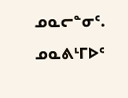ᓄᓇᓕᓐᓂᑦ.
ᓄᓇᕕᒻᒥᐅᑦ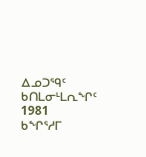ᐃᓄᑐᙯᑦ ᑲᑎᒪᓂᒻᒪᕆᖏᑦ 1981
ᑲᖏᕐᓱᒥ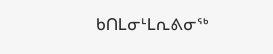ᑲᑎᒪᓂᒻᒪᕆᕕᓂᖅ